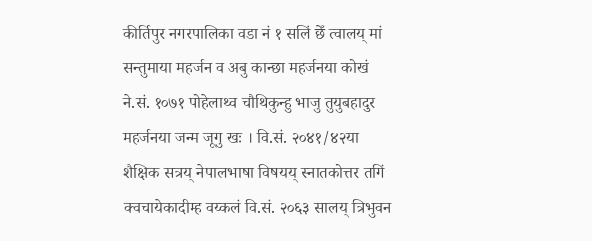कीर्तिपुर नगरपालिका वडा नं १ सलिं छेँ त्वालय् मां सन्तुमाया महर्जन व अबु कान्छा महर्जनया कोखं ने.सं. १०७१ पोहेलाथ्व चौथिकुन्हु भाजु तुयुबहादुर महर्जनया जन्म जूगु खः । वि.सं. २०४१/४२या शैक्षिक सत्रय् नेपालभाषा विषयय् स्नातकोत्तर तगिं क्वचायेकादीम्ह वय्कलं वि.सं. २०६३ सालय् त्रिभुवन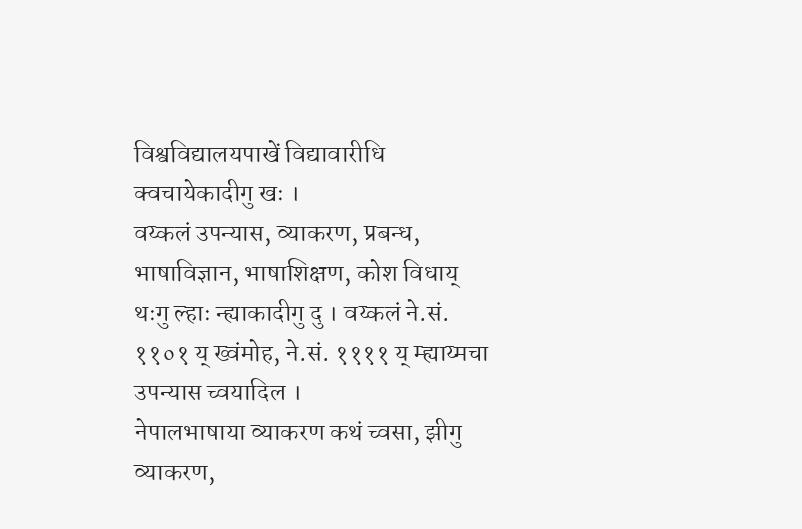विश्वविद्यालयपाखें विद्यावारीधि क्वचायेकादीगु खः ।
वय्कलं उपन्यास, व्याकरण, प्रबन्ध, भाषाविज्ञान, भाषाशिक्षण, कोश विधाय् थःगु ल्हाः न्ह्याकादीगु दु । वय्कलं ने.सं. ११०१ य् ख्वंमोह, ने.सं. ११११ य् म्ह्याय्मचा उपन्यास च्वयादिल ।
नेपालभाषाया व्याकरण कथं च्वसा, झीगु व्याकरण,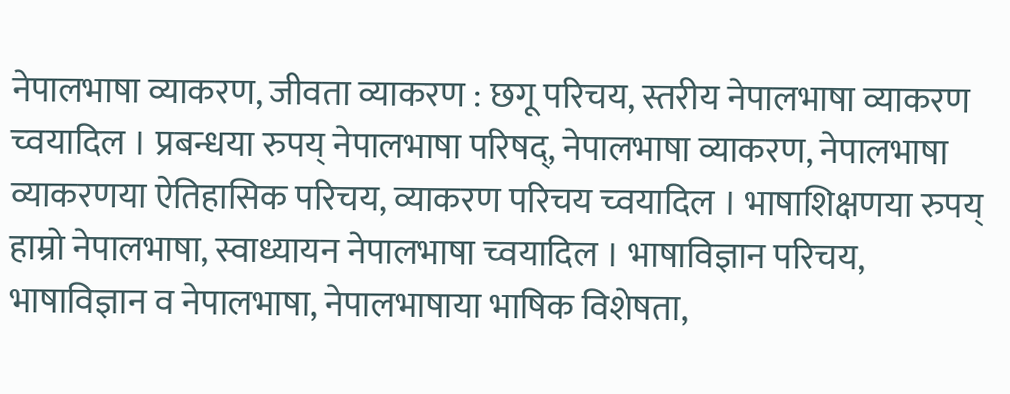नेपालभाषा व्याकरण, जीवता व्याकरण : छगू परिचय, स्तरीय नेपालभाषा व्याकरण च्वयादिल । प्रबन्धया रुपय् नेपालभाषा परिषद्, नेपालभाषा व्याकरण, नेपालभाषा व्याकरणया ऐतिहासिक परिचय, व्याकरण परिचय च्वयादिल । भाषाशिक्षणया रुपय् हाम्रो नेपालभाषा, स्वाध्यायन नेपालभाषा च्वयादिल । भाषाविज्ञान परिचय, भाषाविज्ञान व नेपालभाषा, नेपालभाषाया भाषिक विशेषता,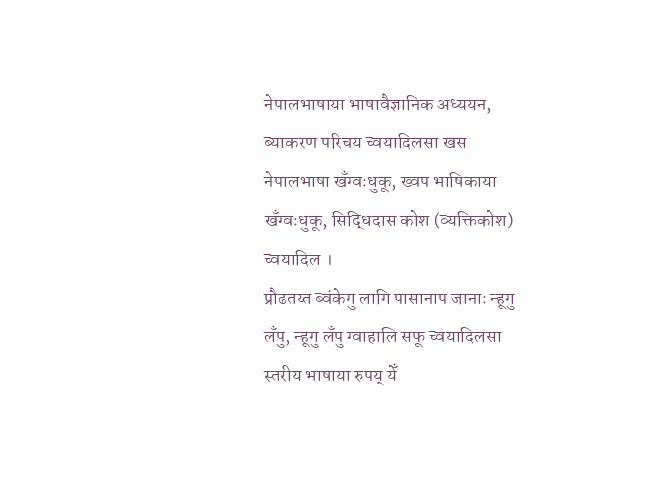नेपालभाषाया भाषावैज्ञानिक अध्ययन, ब्याकरण परिचय च्वयादिलसा खस नेपालभाषा खँग्वःधुकू, ख्वप भाषिकाया खँग्वःधुकू, सिद्धिदास कोश (व्यक्तिकोश) च्वयादिल ।
प्रौढतय्त ब्वंकेगु लागि पासानाप जानाः न्हूगु लँपु, न्हूगु लँपु ग्वाहालि सफू च्वयादिलसा स्तरीय भाषाया रुपय् येँ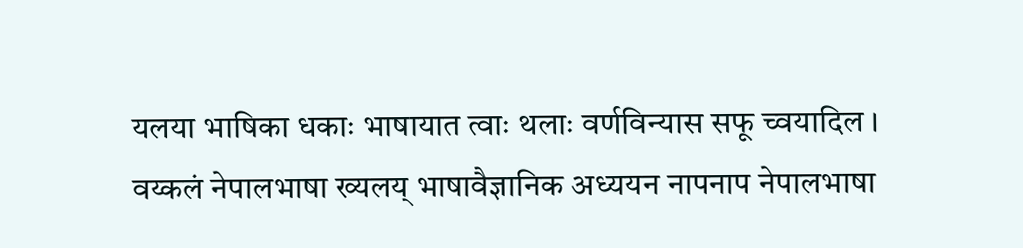यलया भाषिका धकाः भाषायात त्वाः थलाः वर्णविन्यास सफू च्वयादिल ।
वय्कलं नेपालभाषा ख्यलय् भाषावैज्ञानिक अध्ययन नापनाप नेपालभाषा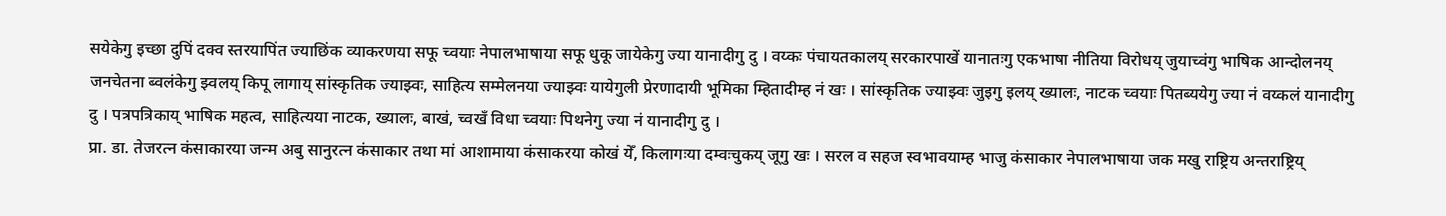सयेकेगु इच्छा दुपिं दक्व स्तरयापिंत ज्याछिंक व्याकरणया सफू च्वयाः नेपालभाषाया सफू धुकू जायेकेगु ज्या यानादीगु दु । वय्कः पंचायतकालय् सरकारपाखें यानातःगु एकभाषा नीतिया विरोधय् जुयाच्वंगु भाषिक आन्दोलनय् जनचेतना ब्वलंकेगु झ्वलय् किपू लागाय् सांस्कृतिक ज्याझ्वः, साहित्य सम्मेलनया ज्याझ्वः यायेगुली प्रेरणादायी भूमिका म्हितादीम्ह नं खः । सांस्कृतिक ज्याझ्वः जुइगु इलय् ख्यालः, नाटक च्वयाः पितब्ययेगु ज्या नं वय्कलं यानादीगु दु । पत्रपत्रिकाय् भाषिक महत्व, साहित्यया नाटक, ख्यालः, बाखं, च्वखँ विधा च्वयाः पिथनेगु ज्या नं यानादीगु दु ।
प्रा. डा. तेजरत्न कंसाकारया जन्म अबु सानुरत्न कंसाकार तथा मां आशामाया कंसाकरया कोखं येँ, किलागःया दम्वःचुकय् जूगु खः । सरल व सहज स्वभावयाम्ह भाजु कंसाकार नेपालभाषाया जक मखु राष्ट्रिय अन्तराष्ट्रिय्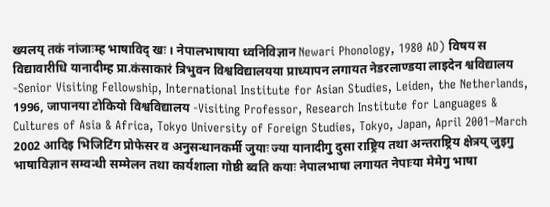ख्यलय् तकं नांजाःम्ह भाषाविद् खः । नेपालभाषाया ध्वनिविज्ञान Newari Phonology, 1980 AD) विषय स विद्यावारीधि यानादीम्ह प्रा.कंसाकारं त्रिभुवन विश्वविद्यालयया प्राध्यापन लगायत नेडरलाण्डया लाइदेन श्वविद्यालय -Senior Visiting Fellowship, International Institute for Asian Studies, Leiden, the Netherlands, 1996, जापानया टोकियो विश्वविद्यालय -Visiting Professor, Research Institute for Languages & Cultures of Asia & Africa, Tokyo University of Foreign Studies, Tokyo, Japan, April 2001–March 2002 आदिइ भिजिटिंग प्रोफेसर व अनुसन्धानकर्मी जुयाः ज्या यानादीगु दुसा राष्ट्रिय तथा अन्तराष्ट्रिय क्षेत्रय् जुइगु भाषाविज्ञान सम्वन्धी सम्मेलन तथा कार्यशाला गोष्ठी ब्वति कयाः नेपालभाषा लगायत नेपाःया मेमेगु भाषा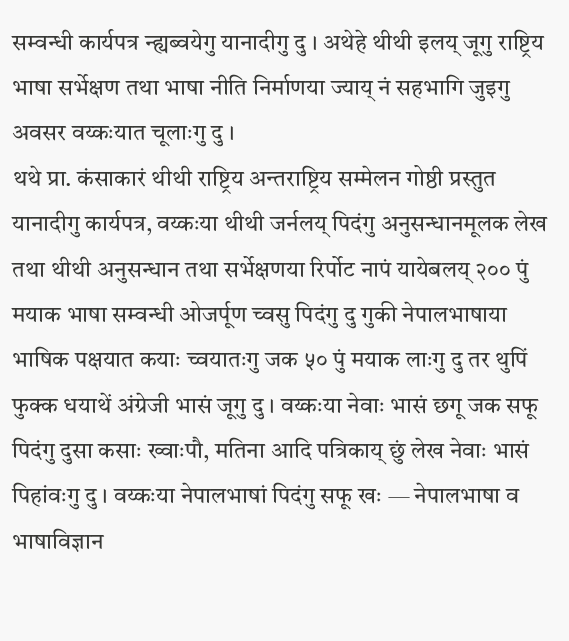सम्वन्धी कार्यपत्र न्ह्यब्वयेगु यानादीगु दु । अथेहे थीथी इलय् जूगु राष्ट्रिय भाषा सर्भेक्षण तथा भाषा नीति निर्माणया ज्याय् नं सहभागि जुइगु अवसर वय्कःयात चूलाःगु दु ।
थथे प्रा. कंसाकारं थीथी राष्ट्रिय अन्तराष्ट्रिय सम्मेलन गोष्ठी प्रस्तुत यानादीगु कार्यपत्र, वय्कःया थीथी जर्नलय् पिदंगु अनुसन्धानमूलक लेख तथा थीथी अनुसन्धान तथा सर्भेक्षणया रिर्पोट नापं यायेबलय् २०० पुं मयाक भाषा सम्वन्धी ओजर्पूण च्वसु पिदंगु दु गुकी नेपालभाषाया भाषिक पक्षयात कयाः च्वयातःगु जक ५० पुं मयाक लाःगु दु तर थुपिं फुक्क धयाथें अंग्रेजी भासं जूगु दु । वय्कःया नेवाः भासं छगू जक सफू पिदंगु दुसा कसाः ख्वाःपौ, मतिना आदि पत्रिकाय् छुं लेख नेवाः भासं पिहांवःगु दु । वय्कःया नेपालभाषां पिदंगु सफू खः — नेपालभाषा व भाषाविज्ञान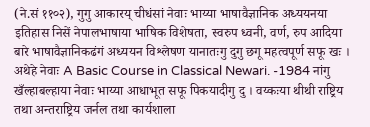(ने.सं ११०२), गुगु आकारय् चीधंसां नेवाः भाय्या भाषावैज्ञानिक अध्ययनया इतिहास निसें नेपालभाषाया भाषिक विशेषता, स्वरुप ध्वनी, वर्ण, रुप आदिया बारे भाषावैज्ञानिकढंगं अध्ययन विश्लेषण यानातःगु दुगु छगू महत्वपूर्ण सफू खः । अथेहे नेवाः A Basic Course in Classical Newari. -1984 नांगु खँल्हाबल्हाया नेवाः भाय्या आधाभूत सफू पिकयादीगु दु । वय्कःया थीथी राष्ट्रिय तथा अन्तराष्ट्रिय जर्नल तथा कार्यशाला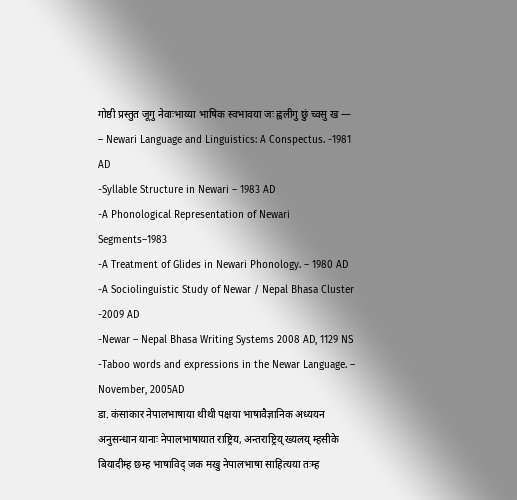गोष्ठी प्रस्तुत जूगु नेवाःभाय्या भाषिक स्वभावया जः ह्वलीगु छुं च्वसु ख —
– Newari Language and Linguistics: A Conspectus. -1981 AD
-Syllable Structure in Newari – 1983 AD
-A Phonological Representation of Newari Segments–1983
-A Treatment of Glides in Newari Phonology. – 1980 AD
-A Sociolinguistic Study of Newar / Nepal Bhasa Cluster -2009 AD
-Newar – Nepal Bhasa Writing Systems 2008 AD, 1129 NS
-Taboo words and expressions in the Newar Language. – November, 2005AD
डा. कंसाकार नेपालभाषाया थीथी पक्षया भाषावैज्ञानिक अध्ययन अनुसन्धान यानाः नेपालभाषायात राष्ट्रिय, अन्तराष्ट्रिय् ख्यलय् म्हसीके बियादीम्ह छम्ह भाषाविद् जक मखु नेपालभाषा साहित्यया तःम्ह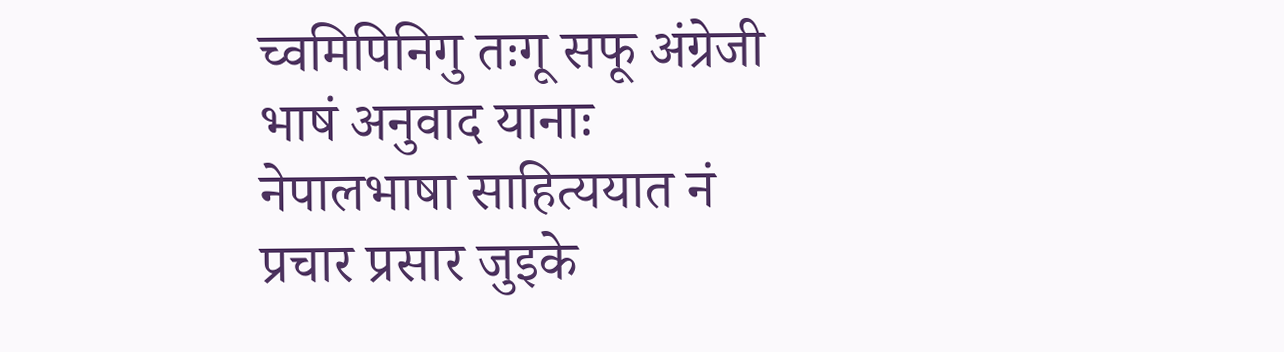च्वमिपिनिगु तःगू सफू अंग्रेजी भाषं अनुवाद यानाः
नेपालभाषा साहित्ययात नं प्रचार प्रसार जुइके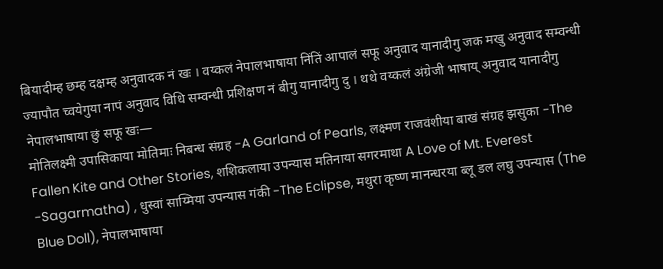बियादीम्ह छम्ह दक्षम्ह अनुवादक नं खः । वय्कलं नेपालभाषाया निंतिं आपालं सफू अनुवाद यानादीगु जक मखु अनुवाद सम्वन्धी ज्यापौत च्वयेगुया नापं अनुवाद विधि सम्वन्धी प्रशिक्षण नं बीगु यानादीगु दु । थथे वय्कलं अंग्रेजी भाषाय् अनुवाद यानादीगु नेपालभाषाया छुं सफू खः—
मोतिलक्ष्मी उपासिकाया मोतिमाः निबन्ध संग्रह -A Garland of Pearls, लक्ष्मण राजवंशीया बाखं संग्रह झसुका -The Fallen Kite and Other Stories, शशिकलाया उपन्यास मतिनाया सगरमाथा A Love of Mt. Everest -Sagarmatha) , धुस्वां साय्मिया उपन्यास गंकी -The Eclipse, मथुरा कृष्ण मानन्धरया ब्लू डल लघु उपन्यास (The Blue Doll), नेपालभाषाया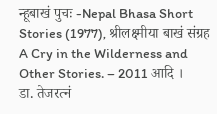न्हूबाखं पुचः -Nepal Bhasa Short Stories (1977), श्रीलक्ष्मीया बाखं संग्रह A Cry in the Wilderness and Other Stories. – 2011 आदि ।
डा. तेजरत्नं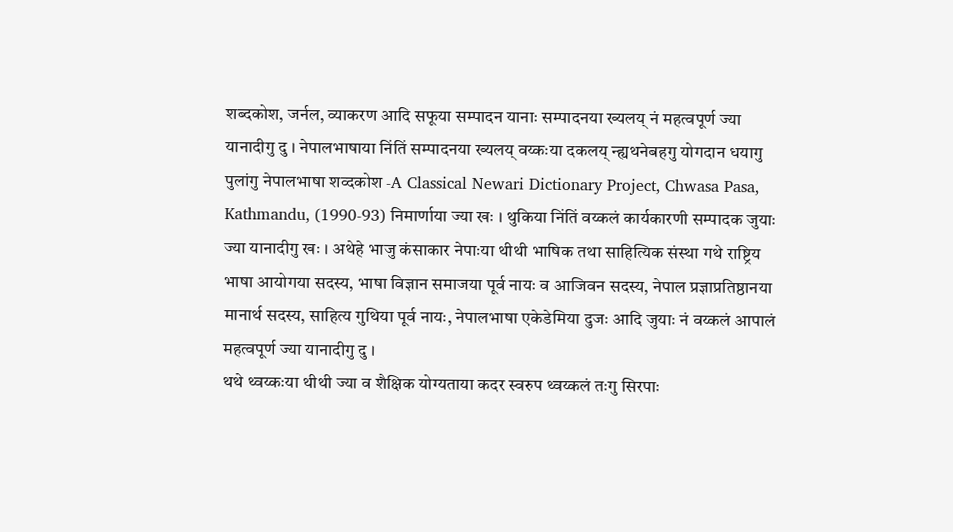शब्दकोश, जर्नल, व्याकरण आदि सफूया सम्पादन यानाः सम्पादनया ख्यलय् नं महत्वपूर्ण ज्या यानादीगु दु । नेपालभाषाया निंतिं सम्पादनया ख्यलय् वय्कःया दकलय् न्ह्यथनेबहगु योगदान धयागु पुलांगु नेपालभाषा शव्दकोश -A Classical Newari Dictionary Project, Chwasa Pasa, Kathmandu, (1990-93) निमार्णाया ज्या खः । थुकिया निंतिं वय्कलं कार्यकारणी सम्पादक जुयाः ज्या यानादीगु खः । अथेहे भाजु कंसाकार नेपाःया थीथी भाषिक तथा साहित्यिक संस्था गथे राष्ट्रिय भाषा आयोगया सदस्य, भाषा विज्ञान समाजया पूर्व नायः व आजिवन सदस्य, नेपाल प्रज्ञाप्रतिष्ठानया मानार्थ सदस्य, साहित्य गुथिया पूर्व नायः, नेपालभाषा एकेडेमिया दुजः आदि जुयाः नं वय्कलं आपालं महत्वपूर्ण ज्या यानादीगु दु ।
थथे थ्वय्कःया थीथी ज्या व शैक्षिक योग्यताया कदर स्वरुप थ्वय्कलं तःगु सिरपाः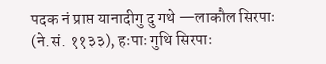पदक नं प्राप्त यानादीगु दु गथे —लाकौल सिरपाः (ने.सं. ११३३), हःपाः गुथि सिरपाः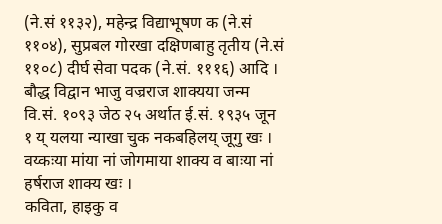(ने.सं ११३२), महेन्द्र विद्याभूषण क (ने.सं ११०४), सुप्रबल गोरखा दक्षिणबाहु तृतीय (ने.सं ११०८) दीर्घ सेवा पदक (ने.सं. १११६) आदि ।
बौद्ध विद्वान भाजु वज्रराज शाक्यया जन्म वि.सं. १०९३ जेठ २५ अर्थात ई.सं. १९३५ जून १ य् यलया न्याखा चुक नकबहिलय् जूगु खः । वय्कःया मांया नां जोगमाया शाक्य व बाःया नां हर्षराज शाक्य खः ।
कविता, हाइकु व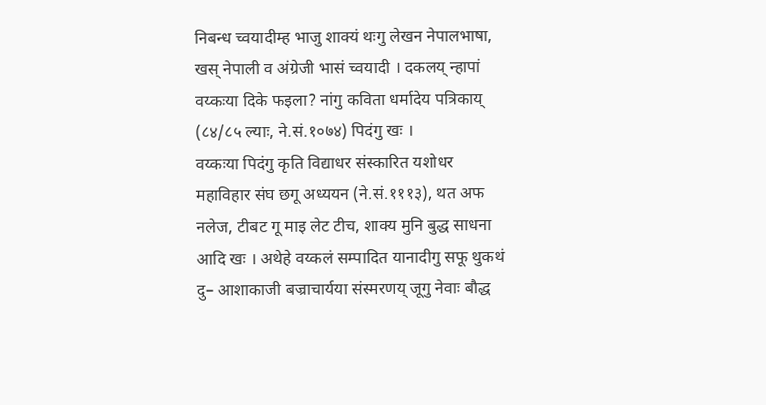निबन्ध च्वयादीम्ह भाजु शाक्यं थःगु लेखन नेपालभाषा, खस् नेपाली व अंग्रेजी भासं च्वयादी । दकलय् न्हापां वय्कःया दिके फइला? नांगु कविता धर्मादेय पत्रिकाय् (८४/८५ ल्याः, ने.सं.१०७४) पिदंगु खः ।
वय्कःया पिदंगु कृति विद्याधर संस्कारित यशोधर महाविहार संघ छगू अध्ययन (ने.सं.१११३), थत अफ नलेज, टीबट गू माइ लेट टीच, शाक्य मुनि बुद्ध साधना आदि खः । अथेहे वय्कलं सम्पादित यानादीगु सफू थुकथं दु– आशाकाजी बज्राचार्यया संस्मरणय् जूगु नेवाः बौद्ध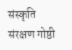संस्कृति संरक्षण गोष्ठी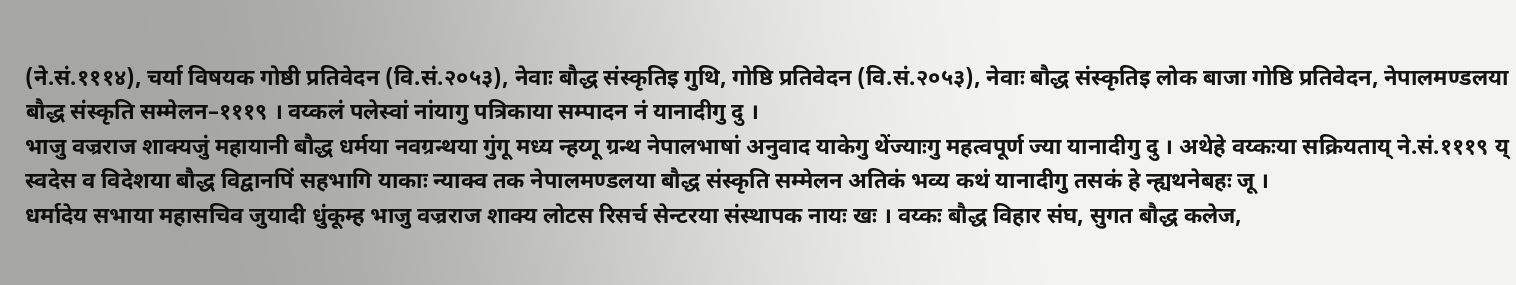(ने.सं.१११४), चर्या विषयक गोष्ठी प्रतिवेदन (वि.सं.२०५३), नेवाः बौद्ध संस्कृतिइ गुथि, गोष्ठि प्रतिवेदन (वि.सं.२०५३), नेवाः बौद्ध संस्कृतिइ लोक बाजा गोष्ठि प्रतिवेदन, नेपालमण्डलया बौद्ध संस्कृति सम्मेलन–१११९ । वय्कलं पलेस्वां नांयागु पत्रिकाया सम्पादन नं यानादीगु दु ।
भाजु वज्रराज शाक्यजुं महायानी बौद्ध धर्मया नवग्रन्थया गुंगू मध्य न्हय्गू ग्रन्थ नेपालभाषां अनुवाद याकेगु थेंज्याःगु महत्वपूर्ण ज्या यानादीगु दु । अथेहे वय्कःया सक्रियताय् ने.सं.१११९ य् स्वदेस व विदेशया बौद्ध विद्वानपिं सहभागि याकाः न्याक्व तक नेपालमण्डलया बौद्ध संस्कृति सम्मेलन अतिकं भव्य कथं यानादीगु तसकं हे न्ह्यथनेबहः जू ।
धर्मादेय सभाया महासचिव जुयादी धुंकूम्ह भाजु वज्रराज शाक्य लोटस रिसर्च सेन्टरया संस्थापक नायः खः । वय्कः बौद्ध विहार संघ, सुगत बौद्ध कलेज,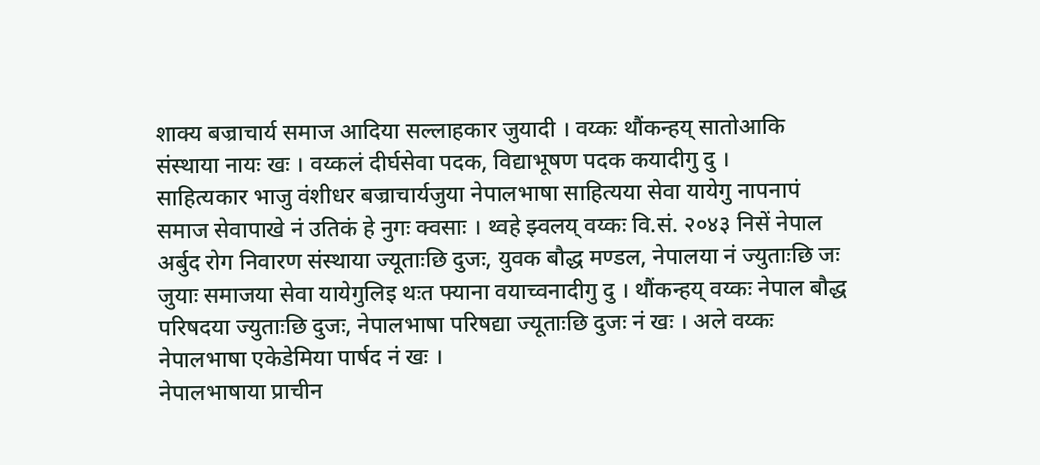शाक्य बज्राचार्य समाज आदिया सल्लाहकार जुयादी । वय्कः थौंकन्हय् सातोआकि संस्थाया नायः खः । वय्कलं दीर्घसेवा पदक, विद्याभूषण पदक कयादीगु दु ।
साहित्यकार भाजु वंशीधर बज्राचार्यजुया नेपालभाषा साहित्यया सेवा यायेगु नापनापं समाज सेवापाखे नं उतिकं हे नुगः क्वसाः । थ्वहे झ्वलय् वय्कः वि.सं. २०४३ निसें नेपाल अर्बुद रोग निवारण संस्थाया ज्यूताःछि दुजः, युवक बौद्ध मण्डल, नेपालया नं ज्युताःछि जः जुयाः समाजया सेवा यायेगुलिइ थःत फ्याना वयाच्वनादीगु दु । थौंकन्हय् वय्कः नेपाल बौद्ध परिषदया ज्युताःछि दुजः, नेपालभाषा परिषद्या ज्यूताःछि दुजः नं खः । अले वय्कः नेपालभाषा एकेडेमिया पार्षद नं खः ।
नेपालभाषाया प्राचीन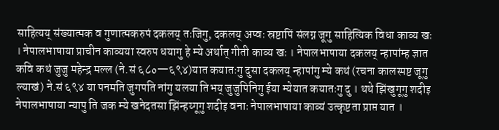साहित्यय् संख्यात्मक व गुणात्मकरुपं दकलय् तःजिगु, दकलय् अप्वः स्रष्टापिं संलग्न जूगु साहित्यिक विधा काव्य खः । नेपालभाषाया प्राचीन काव्यया स्वरुप धयागु हे म्ये अर्थात् गीती काव्य खः । नेपालभाषाया दकलय् न्हापांम्ह ज्ञात कवि कथं जुजु महेन्द्र मल्ल (ने.सं ६८०—६९४)यात कयातःगु दुसा दकलय् न्हापांगु म्ये कथं (रचना कालस्पष्ट जूगु ल्याखं) ने.सं ६९४ या पनमति जुगपति नांगु यलया तिभय् जुजुपिनिगु ईया म्येयात कयातःगु दु । थथे झिंखुगूगु शदीइ नेपालभाषाया न्यापु ति जक म्ये खनेदतसा झिंन्हय्गूगु शदीइ वनाः नेपालभाषाया काव्यं उत्कृष्टता प्राप्त यात ।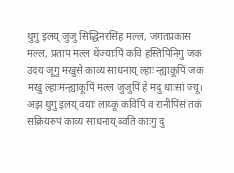थुगु इलय् जुजु सिद्धिनरसिंह मल्ल, जगतप्रकास मल्ल, प्रताप मल्ल थेंज्याःपिं कवि हस्तिपिनिगु जक उदय जूगु मखुसे काव्य साधनाय् ल्हाः न्ह्याकूपिं जक मखु ल्हाःमन्ह्याकूपिं मल्ल जुजुपिं हे मदु धाःसां ज्यू। अझ थुगु इलय् वयाः लाय्कू कविपिं व रानीपिंसं तकं सक्रियरुपं काव्य साधनाय् ब्वति काःगु दु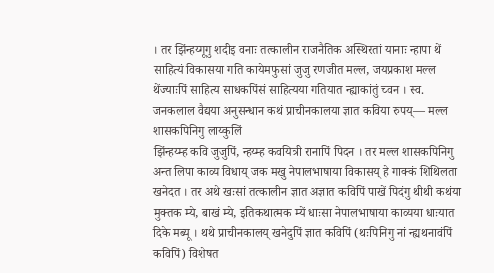। तर झिंन्हय्गूगु शदीइ वनाः तत्कालीन राजनैतिक अस्थिरतां यानाः न्हापा थें साहित्यं विकासया गति कायेमफुसां जुजु रणजीत मल्ल, जयप्रकाश मल्ल थेंज्याःपिं साहित्य साधकपिंसं साहित्यया गतियात न्ह्याकांतुं च्वन । स्व. जनकलाल वैद्यया अनुसन्धान कथं प्राचीनकालया ज्ञात कविया रुपय्— मल्ल शासकपिनिगु लाय्कुलिं
झिंन्हय्म्ह कवि जुजुपिं, न्हय्म्ह कवयित्री रानापिं पिदन । तर मल्ल शासकपिनिगु अन्त लिपा काव्य विधाय् जक मखु नेपालभाषाया विकासय् हे गाक्कं शिथिलता खनेदत । तर अथे खःसां तत्कालीन ज्ञात अज्ञात कविपिं पाखें पिदंगु थीथी कथंया मुक्तक म्ये, बाखं म्ये, इतिकथात्मक म्यें धाःसा नेपालभाषाया काव्यया धाःयात दिके मब्यू । थथे प्राचीनकालय् खनेदुपिं ज्ञात कविपिं (थःपिनिगु नां न्ह्यथनावंपिं कविपिं) विशेषत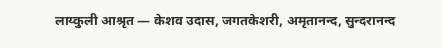लाय्कुली आश्रृत — केशव उदास, जगतकेशरी, अमृतानन्द, सुन्दरानन्द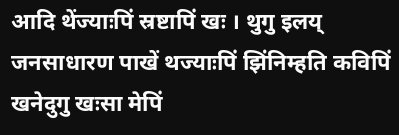आदि थेंज्याःपिं स्रष्टापिं खः । थुगु इलय् जनसाधारण पाखें थज्याःपिं झिंनिम्हति कविपिं खनेदुगु खःसा मेपिं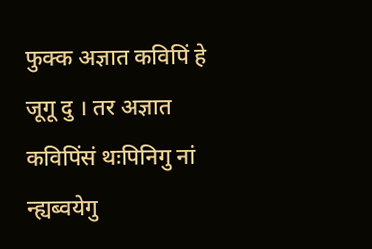फुक्क अज्ञात कविपिं हे जूगू दु । तर अज्ञात कविपिंसं थःपिनिगु नां न्ह्यब्वयेगु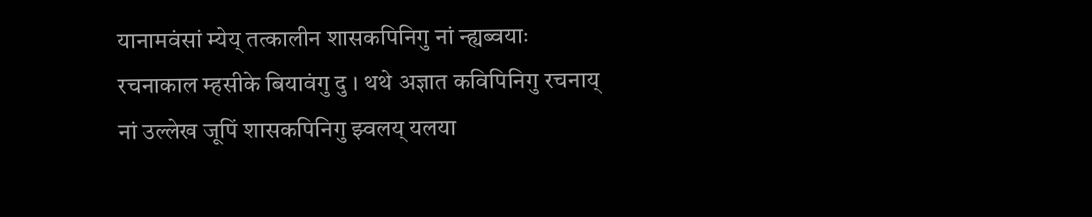यानामवंसां म्येय् तत्कालीन शासकपिनिगु नां न्ह्यब्वयाः रचनाकाल म्हसीके बियावंगु दु । थथे अज्ञात कविपिनिगु रचनाय् नां उल्लेख जूपिं शासकपिनिगु झ्वलय् यलया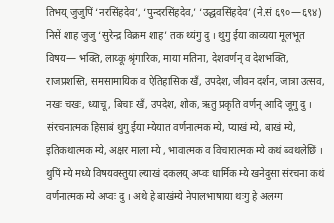तिभय् जुजुपिं ‘नरसिंहदेव’, ‘पुन्दरसिंहदेव,’ ‘उद्धवसिंहदेव’ (ने.सं ६९०—६९४) निसें शाह जुजु ‘सुरेन्द्र विक्रम शाह’ तक थ्यंगु दु । थुगु ईया काव्यया मूलभूत विषय— भक्ति, लाय्कू श्रृंगारिक, माया मतिना, देशवर्णन् व देशभक्ति, राजप्रशस्ति, समसामायिक व ऐतिहासिक खँ, उपदेश, जीवन दर्शन, जात्रा उत्सव, नखः चखः, ध्याचू, बिचाः खँ, उपदेश, शोक, ऋतु प्रकृति वर्णन् आदि जूगु दु । संरचनात्मक हिसाबं थुगु ईया म्येयात वर्णनात्मक म्ये, प्याखं म्ये, बाखं म्ये, इतिकथात्मक म्ये, अक्षर माला म्ये , भावात्मक व विचारात्मक म्ये कथं ब्वथलेछिं । थुपिं म्ये मध्ये विषयवस्तुया ल्याखं दकलय् अप्वः धार्मिक म्ये खनेदुसा संरचना कथं वर्णनात्मक म्ये अप्वः दु । अथे हे बाखंम्ये नेपालभाषाया थःगु हे अलग्ग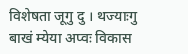विशेषता जूगु दु । थज्याःगु बाखं म्येया अप्वः विकास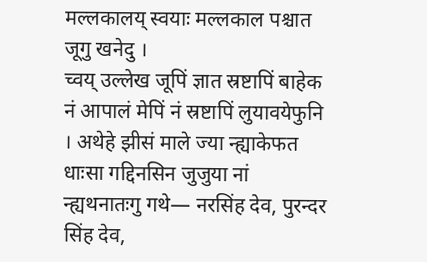मल्लकालय् स्वयाः मल्लकाल पश्चात जूगु खनेदु ।
च्वय् उल्लेख जूपिं ज्ञात स्रष्टापिं बाहेक नं आपालं मेपिं नं स्रष्टापिं लुयावयेफुनि । अथेहे झीसं माले ज्या न्ह्याकेफत धाःसा गद्दिनसिन जुजुया नां न्ह्यथनातःगु गथे— नरसिंह देव, पुरन्दर सिंह देव,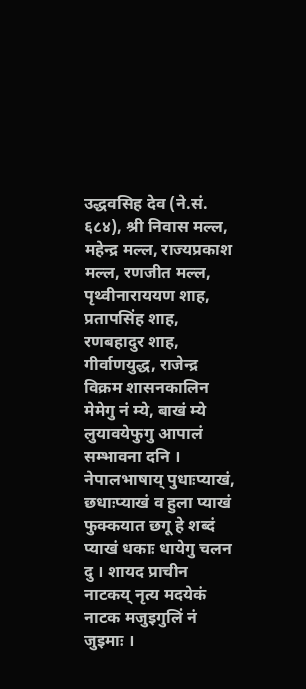उद्धवसिह देव (ने.सं. ६८४), श्री निवास मल्ल, महेन्द्र मल्ल, राज्यप्रकाश मल्ल, रणजीत मल्ल, पृथ्वीनाराययण शाह, प्रतापसिंह शाह, रणबहादुर शाह, गीर्वाणयुद्ध, राजेन्द्र विक्रम शासनकालिन मेमेगु नं म्ये, बाखं म्ये लुयावयेफुगु आपालं सम्भावना दनि ।
नेपालभाषाय् पुधाःप्याखं, छधाःप्याखं व हुला प्याखं फुक्कयात छगू हे शब्दं प्याखं धकाः धायेगु चलन दु । शायद प्राचीन नाटकय् नृत्य मदयेकं नाटक मजुइगुलिं नं जुइमाः ।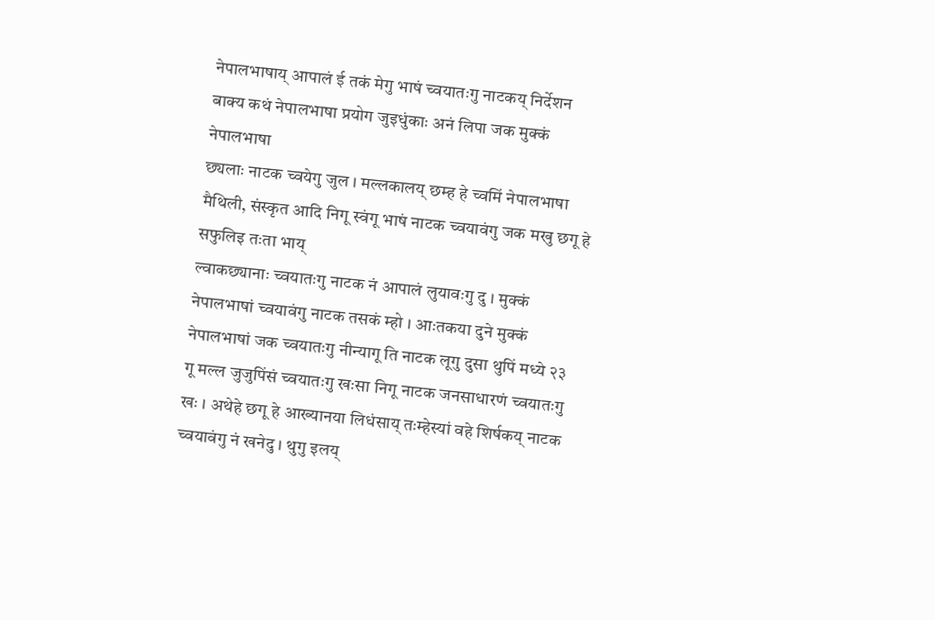नेपालभाषाय् आपालं ई तकं मेगु भाषं च्वयातःगु नाटकय् निर्देशन बाक्य कथं नेपालभाषा प्रयोग जुइधुंकाः अनं लिपा जक मुक्कं नेपालभाषा
छ्यलाः नाटक च्वयेगु जुल । मल्लकालय् छम्ह हे च्वमिं नेपालभाषा मैथिली, संस्कृत आदि निगू स्वंगू भाषं नाटक च्वयावंगु जक मखु छगू हे सफुलिइ तःता भाय्
ल्वाकछ्यानाः च्वयातःगु नाटक नं आपालं लुयावःगु दु । मुक्कं नेपालभाषां च्वयावंगु नाटक तसकं म्हो । आःतकया दुने मुक्कं नेपालभाषां जक च्वयातःगु नीन्यागू ति नाटक लूगु दुसा थुपिं मध्ये २३ गू मल्ल जुजुपिंसं च्वयातःगु खःसा निगू नाटक जनसाधारणं च्वयातःगु खः । अथेहे छगू हे आख्यानया लिधंसाय् तःम्हेस्यां वहे शिर्षकय् नाटक च्वयावंगु नं खनेदु । थुगु इलय्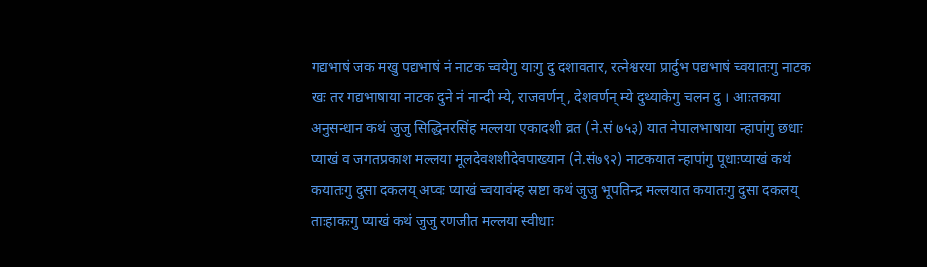गद्यभाषं जक मखु पद्यभाषं नं नाटक च्वयेगु याःगु दु दशावतार, रत्नेश्वरया प्रार्दुभ पद्यभाषं च्वयातःगु नाटक खः तर गद्यभाषाया नाटक दुने नं नान्दी म्ये, राजवर्णन्, देशवर्णन् म्ये दुथ्याकेगु चलन दु । आःतकया अनुसन्धान कथं जुजु सिद्धिनरसिंह मल्लया एकादशी व्रत (ने.सं ७५३) यात नेपालभाषाया न्हापांगु छधाः प्याखं व जगतप्रकाश मल्लया मूलदेवशशीदेवपाख्यान (ने.सं७९२) नाटकयात न्हापांगु पूधाःप्याखं कथं कयातःगु दुसा दकलय् अप्वः प्याखं च्वयावंम्ह स्रष्टा कथं जुजु भूपतिन्द्र मल्लयात कयातःगु दुसा दकलय् ताःहाकःगु प्याखं कथं जुजु रणजीत मल्लया स्वीधाः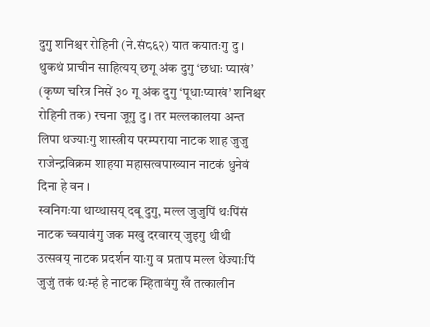दुगु शनिश्चर रोहिनी (ने.सं८६२) यात कयातःगु दु । थुकथं प्राचीन साहित्यय् छगू अंक दुगु ‘छधाः प्याखं’ (कृष्ण चरित्र निसें ३० गू अंक दुगु ‘पूधाःप्याखं’ शनिश्चर रोहिनी तक) रचना जूगु दु । तर मल्लकालया अन्त लिपा थज्याःगु शास्त्रीय परम्पराया नाटक शाह जुजु राजेन्द्रविक्रम शाहया महासत्वपाख्यान नाटकं धुनेवं दिना हे वन ।
स्वनिगःया थाय्थासय् दबू दुगु, मल्ल जुजुपिं थःपिंसं नाटक च्वयावंगु जक मखु दरवारय् जुइगु थीथी उत्सवय् नाटक प्रदर्शन याःगु व प्रताप मल्ल थेंज्याःपिं जुजुं तकं थःम्हं हे नाटक म्हितावंगु खँ तत्कालीन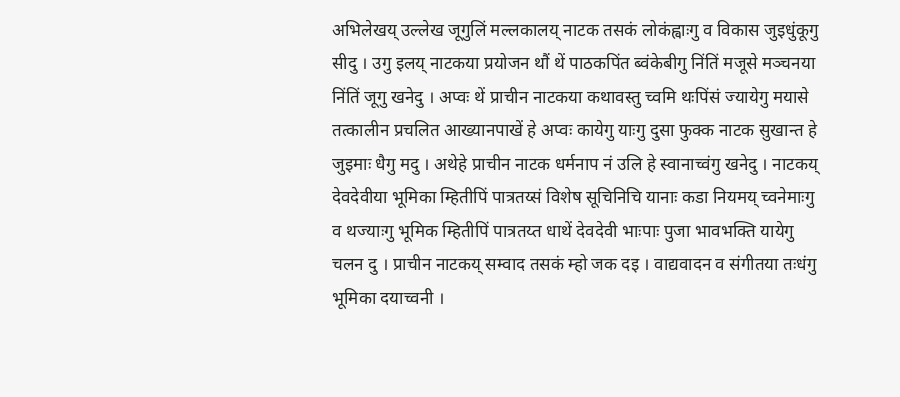अभिलेखय् उल्लेख जूगुलिं मल्लकालय् नाटक तसकं लोकंह्वाःगु व विकास जुइधुंकूगु सीदु । उगु इलय् नाटकया प्रयोजन थौं थें पाठकपिंत ब्वंकेबीगु निंतिं मजूसे मञ्चनया निंतिं जूगु खनेदु । अप्वः थें प्राचीन नाटकया कथावस्तु च्वमि थःपिंसं ज्यायेगु मयासे तत्कालीन प्रचलित आख्यानपाखें हे अप्वः कायेगु याःगु दुसा फुक्क नाटक सुखान्त हे जुइमाः धैगु मदु । अथेहे प्राचीन नाटक धर्मनाप नं उलि हे स्वानाच्वंगु खनेदु । नाटकय् देवदेवीया भूमिका म्हितीपिं पात्रतय्सं विशेष सूचिनिचि यानाः कडा नियमय् च्वनेमाःगु व थज्याःगु भूमिक म्हितीपिं पात्रतय्त धाथें देवदेवी भाःपाः पुजा भावभक्ति यायेगु चलन दु । प्राचीन नाटकय् सम्वाद तसकं म्हो जक दइ । वाद्यवादन व संगीतया तःधंगु भूमिका दयाच्वनी ।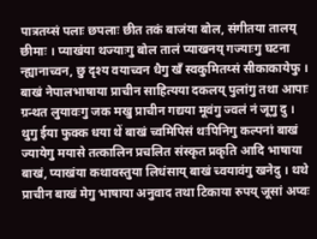पात्रतय्सं पलाः छपलाः छीत तकं बाजंया बोल, संगीतया तालय् छीमाः । प्याखंया थज्याःगु बोल तालं प्याखनय् गज्याःगु घटना न्ह्यानाच्वन, छु दृश्य वयाच्वन धैगु खँ स्वकुमितय्सं सीकाकायेफु ।
बाखं नेपालभाषाया प्राचीन साहित्यया दकलय् पुलांगु तथा आपाः ग्रन्थत लुयावःगु जक मखु प्राचीन गद्यया मूवंगु ज्वलं नं जूगु दु । थुगु ईया फुक्क धया थें बाखं च्वमिपिसं थःपिनिगु कल्पनां बाखं ज्यायेगु मयासे तत्कालिन प्रचलित संस्कृत प्रकृति आदि भाषाया बाखं, प्याखंया कथावस्तुया लिधंसाय् बाखं च्वयावंगु खनेदु । थथे प्राचीन बाखं मेगु भाषाया अनुवाद तथा टिकाया रुपय् जूसां अप्वः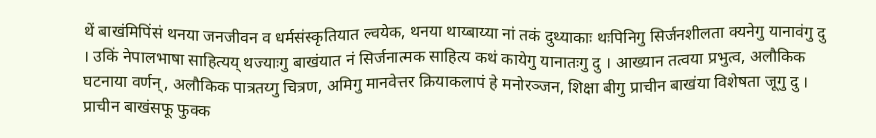थें बाखंमिपिंसं थनया जनजीवन व धर्मसंस्कृतियात ल्वयेक, थनया थाय्बाय्या नां तकं दुथ्याकाः थःपिनिगु सिर्जनशीलता क्यनेगु यानावंगु दु । उकिं नेपालभाषा साहित्यय् थज्याःगु बाखंयात नं सिर्जनात्मक साहित्य कथं कायेगु यानातःगु दु । आख्यान तत्वया प्रभुत्व, अलौकिक घटनाया वर्णन्, अलौकिक पात्रतय्गु चित्रण, अमिगु मानवेत्तर क्रियाकलापं हे मनोरञ्जन, शिक्षा बीगु प्राचीन बाखंया विशेषता जूगु दु । प्राचीन बाखंसफू फुक्क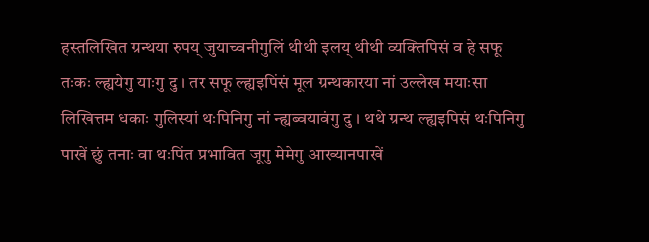हस्तलिखित ग्रन्थया रुपय् जुयाच्वनीगुलिं थीथी इलय् थीथी व्यक्तिपिसं व हे सफू तःकः ल्ह्ययेगु याःगु दु । तर सफू ल्ह्यइपिंसं मूल ग्रन्थकारया नां उल्लेख मयाःसा लिखित्तम धकाः गुलिस्यां थःपिनिगु नां न्ह्यब्वयावंगु दु । थथे ग्रन्थ ल्ह्यइपिसं थःपिनिगु पाखें छुं तनाः वा थःपिंत प्रभावित जूगु मेमेगु आख्यानपाखें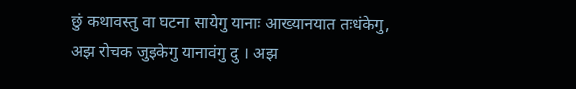छुं कथावस्तु वा घटना सायेगु यानाः आख्यानयात तःधंकेगु, अझ रोचक जुइकेगु यानावंगु दु । अझ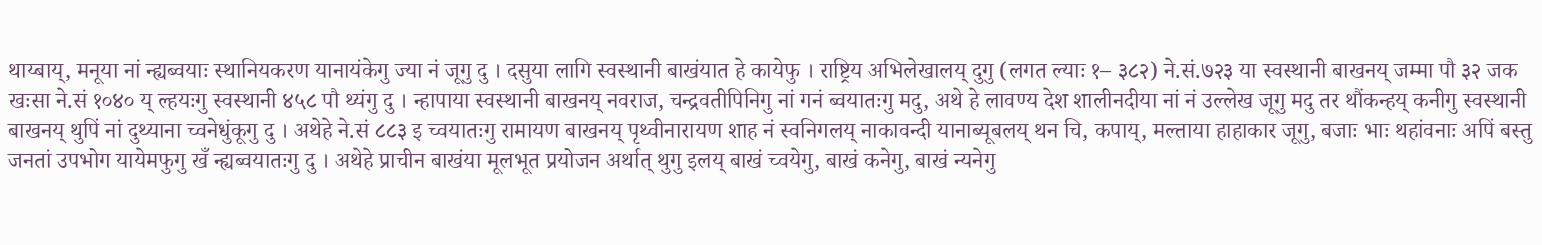थाय्बाय्, मनूया नां न्ह्यब्वयाः स्थानियकरण यानायंकेगु ज्या नं जूगु दु । दसुया लागि स्वस्थानी बाखंयात हे कायेफु । राष्ट्रिय अभिलेखालय् दुगु (लगत ल्याः १– ३८२) ने.सं.७२३ या स्वस्थानी बाखनय् जम्मा पौ ३२ जक खःसा ने.सं १०४० य् ल्हयःगु स्वस्थानी ४५८ पौ थ्यंगु दु । न्हापाया स्वस्थानी बाखनय् नवराज, चन्द्रवतीपिनिगु नां गनं ब्वयातःगु मदु, अथे हे लावण्य देश शालीनदीया नां नं उल्लेख जूगु मदु तर थौंकन्हय् कनीगु स्वस्थानी बाखनय् थुपिं नां दुथ्याना च्वनेधुंकूगु दु । अथेहे ने.सं ८८३ इ च्वयातःगु रामायण बाखनय् पृथ्वीनारायण शाह नं स्वनिगलय् नाकावन्दी यानाब्यूबलय् थन चि, कपाय्, मल्ताया हाहाकार जूगु, बजाः भाः थहांवनाः अपिं बस्तु जनतां उपभोग यायेमफुगु खँ न्ह्यब्वयातःगु दु । अथेहे प्राचीन बाखंया मूलभूत प्रयोजन अर्थात् थुगु इलय् बाखं च्वयेगु, बाखं कनेगु, बाखं न्यनेगु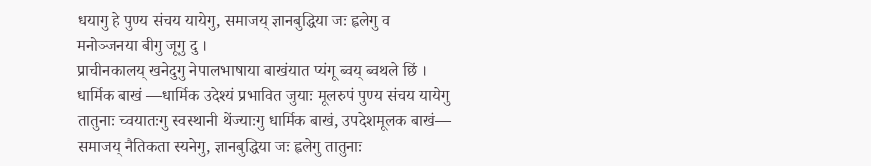धयागु हे पुण्य संचय यायेगु, समाजय् ज्ञानबुद्धिया जः ह्वलेगु व मनोञ्जनया बीगु जूगु दु ।
प्राचीनकालय् खनेदुगु नेपालभाषाया बाखंयात प्यंगू ब्वय् ब्वथले छिं । धार्मिक बाखं —धार्मिक उदेश्यं प्रभावित जुयाः मूलरुपं पुण्य संचय यायेगु तातुनाः च्वयातःगु स्वस्थानी थेंज्याःगु धार्मिक बाखं, उपदेशमूलक बाखं— समाजय् नैतिकता स्यनेगु, ज्ञानबुद्धिया जः ह्वलेगु तातुनाः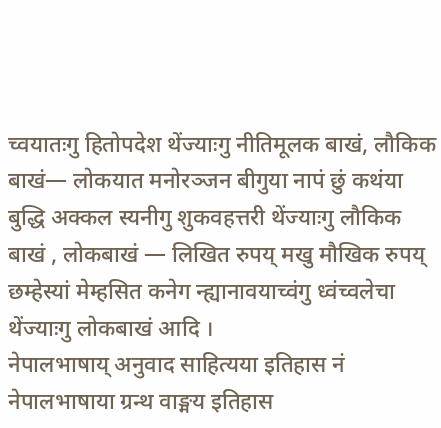च्वयातःगु हितोपदेश थेंज्याःगु नीतिमूलक बाखं, लौकिक बाखं— लोकयात मनोरञ्जन बीगुया नापं छुं कथंया बुद्धि अक्कल स्यनीगु शुकवहत्तरी थेंज्याःगु लौकिक बाखं , लोकबाखं — लिखित रुपय् मखु मौखिक रुपय् छम्हेस्यां मेम्हसित कनेग न्ह्यानावयाच्वंगु ध्वंच्वलेचा थेंज्याःगु लोकबाखं आदि ।
नेपालभाषाय् अनुवाद साहित्यया इतिहास नं नेपालभाषाया ग्रन्थ वाङ्मय इतिहास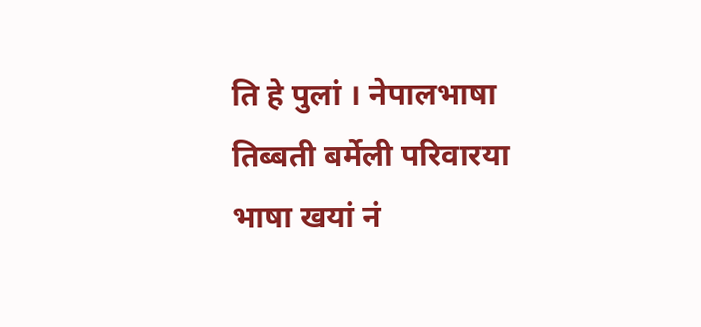ति हे पुलां । नेपालभाषा तिब्बती बर्मेली परिवारया भाषा खयां नं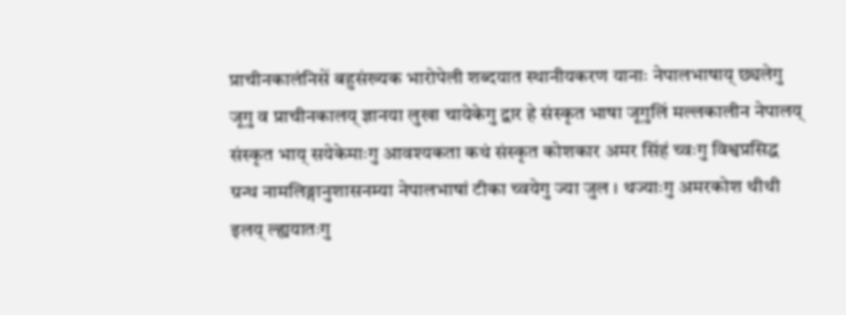प्राचीनकालंनिसें बहुसंख्यक भारोपेली शब्दयात स्थानीयकरण यानाः नेपालभाषाय् छ्यलेगु जूगु व प्राचीनकालय् ज्ञानया लुखा चायेकेगु द्वार हे संस्कृत भाषा जूगुलिं मल्लकालीन नेपालय् संस्कृत भाय् सयेकेमाःगु आवश्यकता कथं संस्कृत कोशकार अमर सिंहं च्वःगु विश्वप्रसिद्ध ग्रन्थ नामलिङ्गानुशासनम्या नेपालभाषां टीका च्वयेगु ज्या जुल । थज्याःगु अमरकोश थीथी इलय् ल्ह्ययातःगु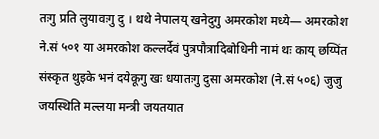तःगु प्रति लुयावःगु दु । थथे नेपालय् खनेदुगु अमरकोश मध्ये— अमरकोश ने.सं ५०१ या अमरकोश कल्लर्देवं पुत्रपौत्रादिबोधिनी नामं थः काय् छय्पिंत संस्कृत थुइके भनं दयेकूगु खः धयातःगु दुसा अमरकोश (ने.सं ५०६) जुजु जयस्थिति मल्लया मन्त्री जयतयात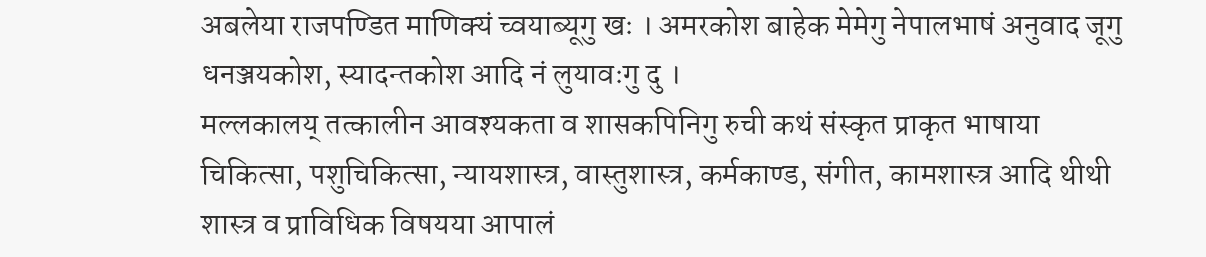अबलेया राजपण्डित माणिक्यं च्वयाब्यूगु खः । अमरकोश बाहेक मेमेगु नेपालभाषं अनुवाद जूगु धनञ्जयकोश, स्यादन्तकोश आदि नं लुयावःगु दु ।
मल्लकालय् तत्कालीन आवश्यकता व शासकपिनिगु रुची कथं संस्कृत प्राकृत भाषाया चिकित्सा, पशुचिकित्सा, न्यायशास्त्र, वास्तुशास्त्र, कर्मकाण्ड, संगीत, कामशास्त्र आदि थीथी शास्त्र व प्राविधिक विषयया आपालं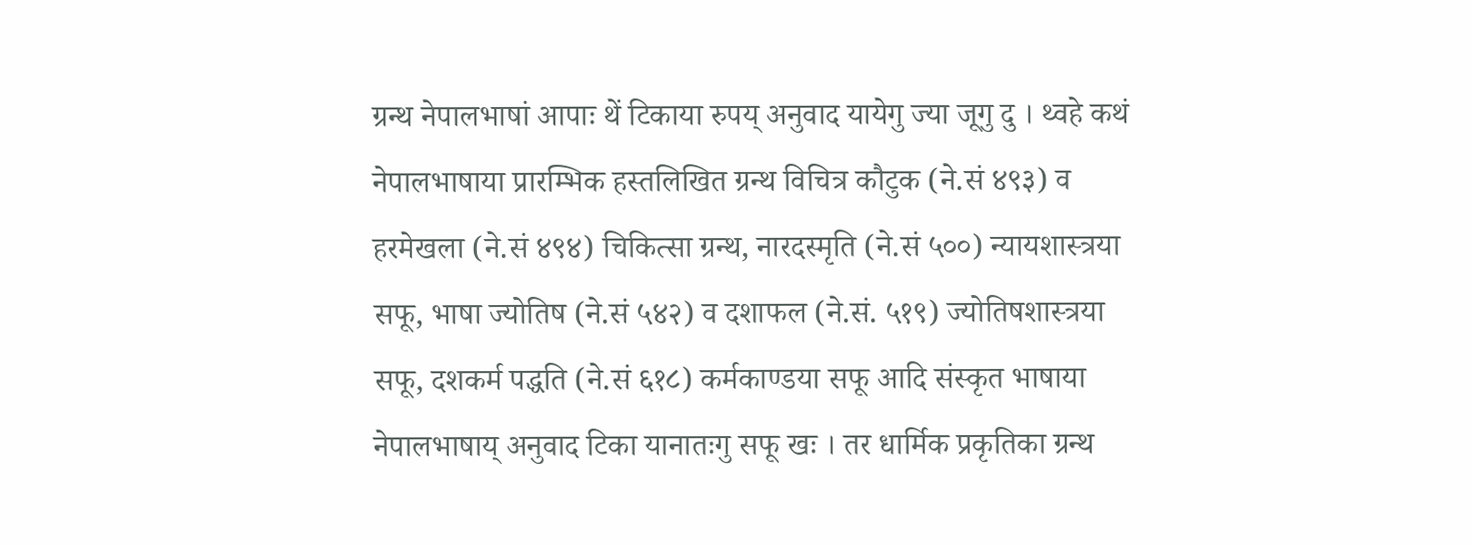ग्रन्थ नेपालभाषां आपाः थें टिकाया रुपय् अनुवाद यायेगु ज्या जूगु दु । थ्वहे कथं नेपालभाषाया प्रारम्भिक हस्तलिखित ग्रन्थ विचित्र कौटुक (ने.सं ४९३) व हरमेखला (ने.सं ४९४) चिकित्सा ग्रन्थ, नारदस्मृति (ने.सं ५००) न्यायशास्त्रया सफू, भाषा ज्योतिष (ने.सं ५४२) व दशाफल (ने.सं. ५१९) ज्योतिषशास्त्रया सफू, दशकर्म पद्धति (ने.सं ६१८) कर्मकाण्डया सफू आदि संस्कृत भाषाया नेपालभाषाय् अनुवाद टिका यानातःगु सफू खः । तर धार्मिक प्रकृतिका ग्रन्थ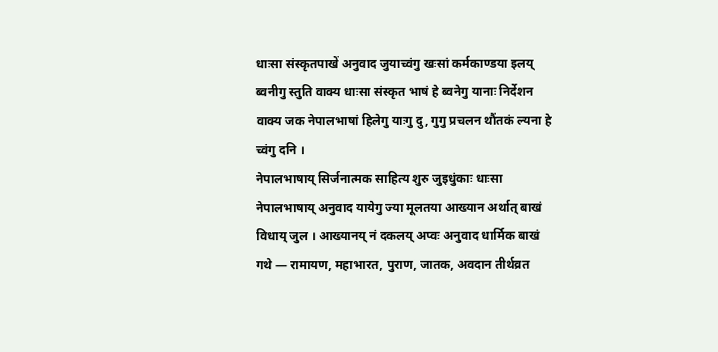धाःसा संस्कृतपाखें अनुवाद जुयाच्वंगु खःसां कर्मकाण्डया इलय् ब्वनीगु स्तुति वाक्य धाःसा संस्कृत भाषं हे ब्वनेगु यानाः निर्देशन वाक्य जक नेपालभाषां हिलेगु याःगु दु, गुगु प्रचलन थौंतकं ल्यना हे च्वंगु दनि ।
नेपालभाषाय् सिर्जनात्मक साहित्य शुरु जुइधुंकाः धाःसा नेपालभाषाय् अनुवाद यायेगु ज्या मूलतया आख्यान अर्थात् बाखं विधाय् जुल । आख्यानय् नं दकलय् अप्वः अनुवाद धार्मिक बाखं गथे — रामायण, महाभारत, पुराण, जातक, अवदान तीर्थव्रत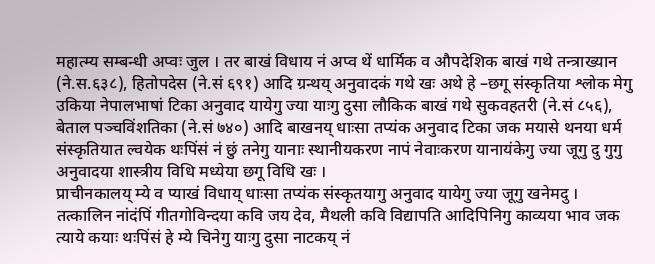महात्म्य सम्बन्धी अप्वः जुल । तर बाखं विधाय नं अप्व थें धार्मिक व औपदेशिक बाखं गथे तन्त्राख्यान (ने.स.६३८), हितोपदेस (ने.सं ६९१) आदि ग्रन्थय् अनुवादकं गथे खः अथे हे –छगू संस्कृतिया श्लोक मेगु उकिया नेपालभाषां टिका अनुवाद यायेगु ज्या याःगु दुसा लौकिक बाखं गथे सुकवहतरी (ने.सं ८५६), बेताल पञ्चविंशतिका (ने.सं ७४०) आदि बाखनय् धाःसा तप्यंक अनुवाद टिका जक मयासे थनया धर्म संस्कृतियात ल्वयेक थःपिंसं नं छुं तनेगु यानाः स्थानीयकरण नापं नेवाःकरण यानायंकेगु ज्या जूगु दु गुगु अनुवादया शास्त्रीय विधि मध्येया छगू विधि खः ।
प्राचीनकालय् म्ये व प्याखं विधाय् धाःसा तप्यंक संस्कृतयागु अनुवाद यायेगु ज्या जूगु खनेमदु । तत्कालिन नांदंपिं गीतगोविन्दया कवि जय देव, मैथली कवि विद्यापति आदिपिनिगु काव्यया भाव जक त्याये कयाः थःपिंसं हे म्ये चिनेगु याःगु दुसा नाटकय् नं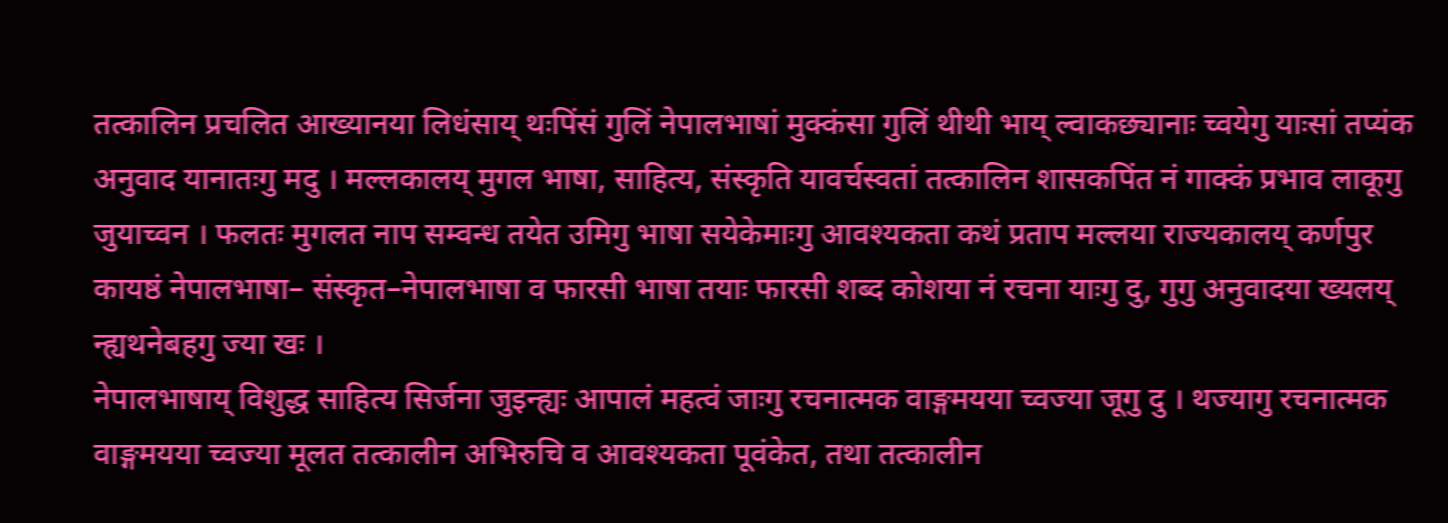तत्कालिन प्रचलित आख्यानया लिधंसाय् थःपिंसं गुलिं नेपालभाषां मुक्कंसा गुलिं थीथी भाय् ल्वाकछ्यानाः च्वयेगु याःसां तप्यंक अनुवाद यानातःगु मदु । मल्लकालय् मुगल भाषा, साहित्य, संस्कृति यावर्चस्वतां तत्कालिन शासकपिंत नं गाक्कं प्रभाव लाकूगु जुयाच्वन । फलतः मुगलत नाप सम्वन्ध तयेत उमिगु भाषा सयेकेमाःगु आवश्यकता कथं प्रताप मल्लया राज्यकालय् कर्णपुर कायष्ठं नेपालभाषा– संस्कृत–नेपालभाषा व फारसी भाषा तयाः फारसी शब्द कोशया नं रचना याःगु दु, गुगु अनुवादया ख्यलय् न्ह्यथनेबहगु ज्या खः ।
नेपालभाषाय् विशुद्ध साहित्य सिर्जना जुइन्ह्यः आपालं महत्वं जाःगु रचनात्मक वाङ्गमयया च्वज्या जूगु दु । थज्यागु रचनात्मक वाङ्गमयया च्वज्या मूलत तत्कालीन अभिरुचि व आवश्यकता पूवंकेत, तथा तत्कालीन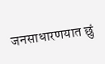जनसाधारणयात छुं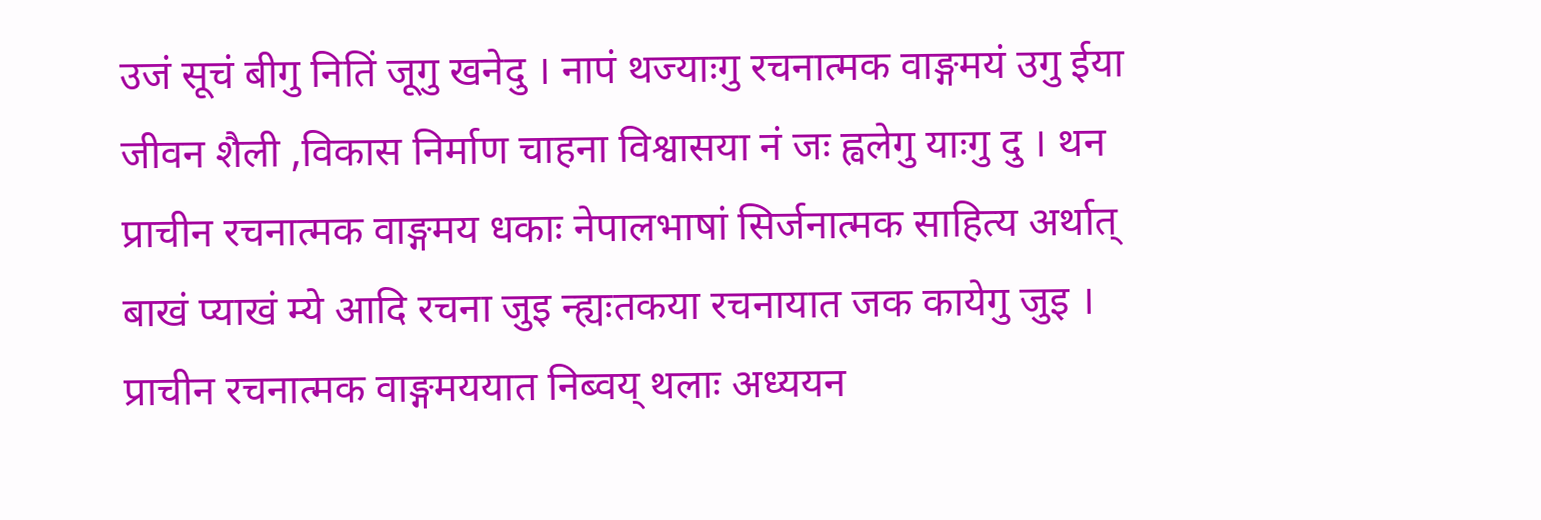उजं सूचं बीगु नितिं जूगु खनेदु । नापं थज्याःगु रचनात्मक वाङ्गमयं उगु ईया जीवन शैली ,विकास निर्माण चाहना विश्वासया नं जः ह्वलेगु याःगु दु । थन प्राचीन रचनात्मक वाङ्गमय धकाः नेपालभाषां सिर्जनात्मक साहित्य अर्थात् बाखं प्याखं म्ये आदि रचना जुइ न्ह्यःतकया रचनायात जक कायेगु जुइ । प्राचीन रचनात्मक वाङ्गमययात निब्वय् थलाः अध्ययन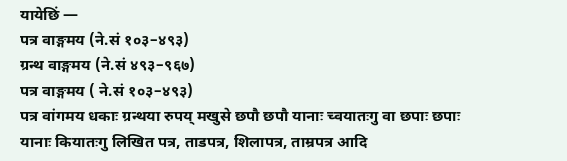यायेछिं —
पत्र वाङ्गमय (ने.सं १०३–४९३)
ग्रन्थ वाङ्गमय (ने.सं ४९३–९६७)
पत्र वाङ्गमय ( ने.सं १०३–४९३)
पत्र वांगमय धकाः ग्रन्थया रुपय् मखुसे छपौ छपौ यानाः च्वयातःगु वा छपाः छपाः यानाः कियातःगु लिखित पत्र, ताडपत्र, शिलापत्र, ताम्रपत्र आदि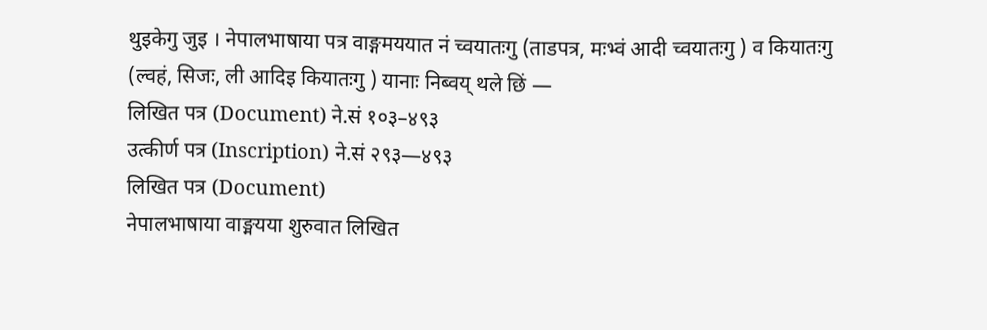थुइकेगु जुइ । नेपालभाषाया पत्र वाङ्गमययात नं च्वयातःगु (ताडपत्र, मःभ्वं आदी च्वयातःगु ) व कियातःगु (ल्वहं, सिजः, ली आदिइ कियातःगु ) यानाः निब्वय् थले छिं —
लिखित पत्र (Document) ने.सं १०३–४९३
उत्कीर्ण पत्र (Inscription) ने.सं २९३—४९३
लिखित पत्र (Document)
नेपालभाषाया वाङ्मयया शुरुवात लिखित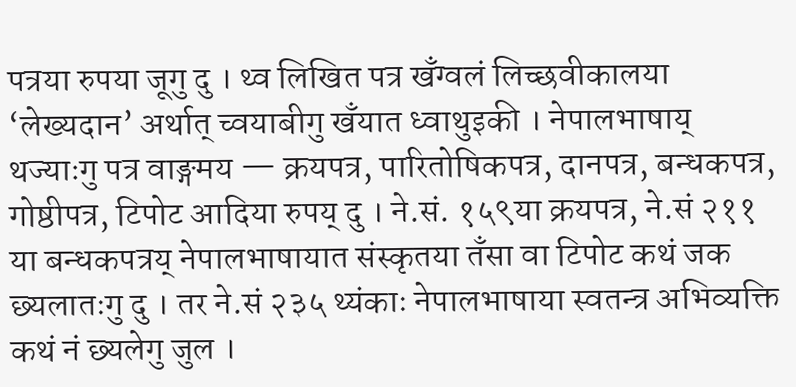पत्रया रुपया जूगु दु । थ्व लिखित पत्र खँग्वलं लिच्छवीकालया ‘लेख्यदान’ अर्थात् च्वयाबीगु खँयात ध्वाथुइकी । नेपालभाषाय् थज्याःगु पत्र वाङ्गमय — क्रयपत्र, पारितोषिकपत्र, दानपत्र, बन्धकपत्र, गोष्ठीपत्र, टिपोट आदिया रुपय् दु । ने.सं. १५९या क्रयपत्र, ने.सं २११ या बन्धकपत्रय् नेपालभाषायात संस्कृतया तँसा वा टिपोट कथं जक छ्यलातःगु दु । तर ने.सं २३५ थ्यंकाः नेपालभाषाया स्वतन्त्र अभिव्यक्ति कथं नं छ्यलेगु जुल ।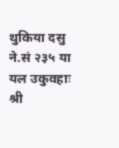थुकिया दसु ने.सं २३५ या यल उकुवहाः श्री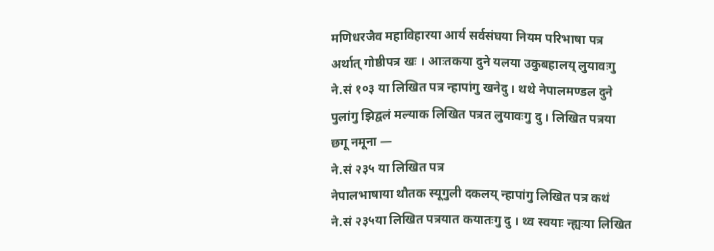मणिधरजैव महाविहारया आर्य सर्वसंघया नियम परिभाषा पत्र अर्थात् गोष्ठीपत्र खः । आःतकया दुने यलया उकुबहालय् लुयावःगु ने.सं १०३ या लिखित पत्र न्हापांगु खनेदु । थथे नेपालमण्डल दुने पुलांगु झिद्वलं मल्याक लिखित पत्रत लुयावःगु दु । लिखित पत्रया छगू नमूना —
ने.सं २३५ या लिखित पत्र
नेपालभाषाया थौतक स्यूगुली दकलय् न्हापांगु लिखित पत्र कथं ने.सं २३५या लिखित पत्रयात कयातःगु दु । थ्व स्वयाः न्ह्यःया लिखित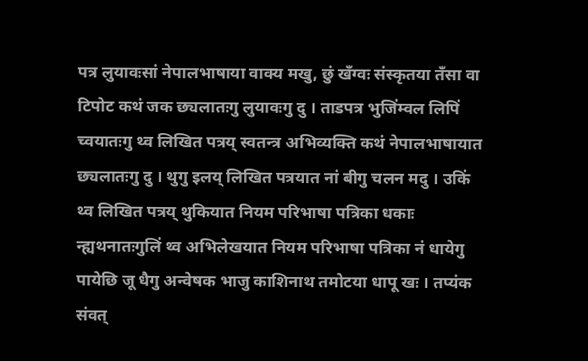पत्र लुयावःसां नेपालभाषाया वाक्य मखु, छुं खँग्वः संस्कृतया तँसा वा टिपोट कथं जक छ्यलातःगु लुयावःगु दु । ताडपत्र भुजिंम्वल लिपिं च्वयातःगु थ्व लिखित पत्रय् स्वतन्त्र अभिव्यक्ति कथं नेपालभाषायात छ्यलातःगु दु । थुगु इलय् लिखित पत्रयात नां बीगु चलन मदु । उकिं थ्व लिखित पत्रय् थुकियात नियम परिभाषा पत्रिका धकाः न्ह्यथनातःगुलिं थ्व अभिलेखयात नियम परिभाषा पत्रिका नं धायेगु पायेछि जू धैगु अन्वेषक भाजु काशिनाथ तमोटया धापू खः । तप्यंक संवत्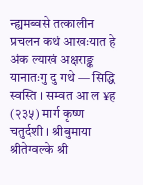न्ह्यमब्वसे तत्कालीन प्रचलन कथं आखःयात हे अंक ल्याखं अक्षराङ्क यानातःगु दु गथे — सिद्धि स्वस्ति । सम्वत आ ल ¥ह (२३५) मार्ग कृष्ण चतुर्दशी । श्रीबुमाया श्रीतेग्वल्के श्री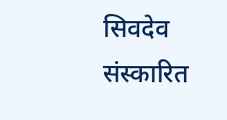सिवदेव संस्कारित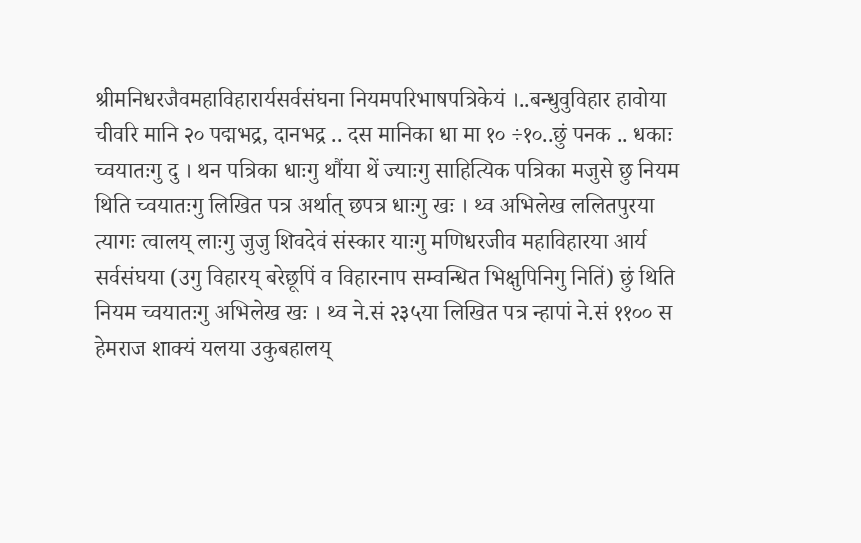श्रीमनिधरजैवमहाविहारार्यसर्वसंघना नियमपरिभाषपत्रिकेयं ।..बन्धुवुविहार हावोया चीवरि मानि २० पद्मभद्र, दानभद्र .. दस मानिका धा मा १० ÷१०..छुं पनक .. धकाः च्वयातःगु दु । थन पत्रिका धाःगु थौंया थें ज्याःगु साहित्यिक पत्रिका मजुसे छु नियम थिति च्वयातःगु लिखित पत्र अर्थात् छपत्र धाःगु खः । थ्व अभिलेख ललितपुरया त्यागः त्वालय् लाःगु जुजु शिवदेवं संस्कार याःगु मणिधरजीव महाविहारया आर्य सर्वसंघया (उगु विहारय् बरेछूपिं व विहारनाप सम्वन्धित भिक्षुपिनिगु नितिं) छुं थिति नियम च्वयातःगु अभिलेख खः । थ्व ने.सं २३५या लिखित पत्र न्हापां ने.सं ११०० स हेमराज शाक्यं यलया उकुबहालय्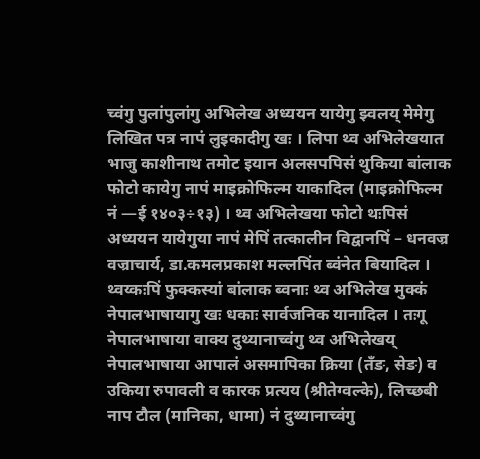च्वंगु पुलांपुलांगु अभिलेख अध्ययन यायेगु झ्वलय् मेमेगु लिखित पत्र नापं लुइकादीगु खः । लिपा थ्व अभिलेखयात भाजु काशीनाथ तमोट इयान अलसपपिसं थुकिया बांलाक फोटो कायेगु नापं माइक्रोफिल्म याकादिल (माइक्रोफिल्म नं —ई १४०३÷१३) । थ्व अभिलेखया फोटो थःपिसं अध्ययन यायेगुया नापं मेपिं तत्कालीन विद्वानपिं – धनवज्र वज्राचार्य, डा.कमलप्रकाश मल्लपिंत ब्वंनेत बियादिल । थ्वय्कःपिं फुक्कस्यां बांलाक ब्वनाः थ्व अभिलेख मुक्कं नेपालभाषायागु खः धकाः सार्वजनिक यानादिल । तःगू नेपालभाषाया वाक्य दुथ्यानाच्वंगु थ्व अभिलेखय् नेपालभाषाया आपालं असमापिका क्रिया (तँङ, सेङ) व उकिया रुपावली व कारक प्रत्यय (श्रीतेग्वल्के), लिच्छबी नाप टौल (मानिका, धामा) नं दुथ्यानाच्वंगु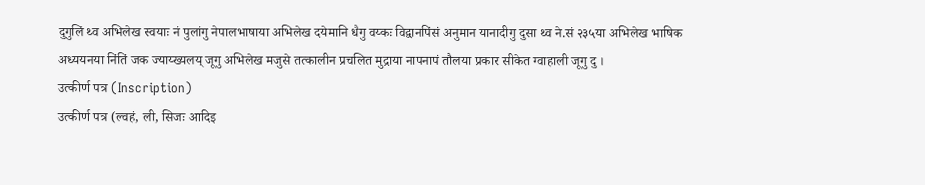दुगुलिं थ्व अभिलेख स्वयाः नं पुलांगु नेपालभाषाया अभिलेख दयेमानि धैगु वय्कः विद्वानपिंसं अनुमान यानादीगु दुसा थ्व ने.सं २३५या अभिलेख भाषिक अध्ययनया निंतिं जक ज्याय्ख्यलय् जूगु अभिलेख मजुसे तत्कालीन प्रचलित मुद्राया नापनापं तौलया प्रकार सीकेत ग्वाहाली जूगु दु ।
उत्कीर्ण पत्र (Inscription)
उत्कीर्ण पत्र (ल्वहं, ली, सिजः आदिइ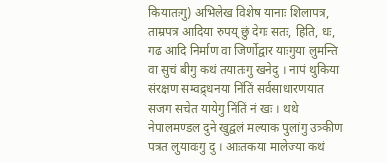कियातःगु) अभिलेख विशेष यानाः शिलापत्र, ताम्रपत्र आदिया रुपय् छुं देगः सतः, हिति, धः, गढ आदि निर्माण वा जिर्णोद्वार याःगुया लुमन्ति वा सुचं बीगु कथं तयातःगु खनेदु । नापं थुकिया संरक्षण सम्वद्र्धनया निंतिं सर्वसाधारणयात सजग सचेत यायेगु निंतिं नं खः । थथे नेपालमण्डल दुने खुद्वलं मल्याक पुलांगु उत्र्कीण पत्रत लुयावःगु दु । आःतकया मालेज्या कथं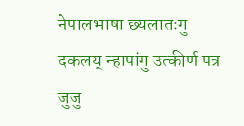नेपालभाषा छ्यलातःगु दकलय् न्हापांगु उत्कीर्ण पत्र जुजु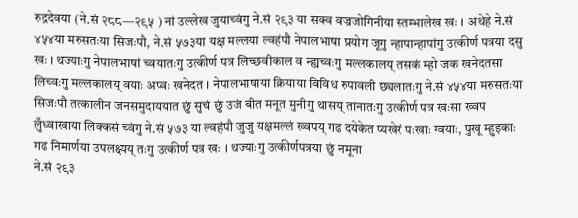रुद्रदेवया (ने.सं २८८—२९५ ) नां उल्लेख जुयाच्वंगु ने.सं २९३ या सक्व वज्रजोगिनीया स्तम्भालेख खः । अथेहे ने.सं ४५४या मरुसतःया सिजःपौ, ने.सं ५७३या यक्ष मल्लया ल्वहंपौ नेपालभाषा प्रयोग जूगु न्हापान्हापांगु उत्कीर्ण पत्रया दसु खः । थज्याःगु नेपालभाषां च्वयातःगु उत्कीर्ण पत्र लिच्छवीकाल व न्ह्यच्वःगु मल्लकालय् तसकं म्हो जक खनेदतसा लिच्वःगु मल्लकालय् वयाः अप्वः खनेदत । नेपालभाषाया क्रियाया विविध रुपावली छ्यलातःगु ने.सं ४५४या मरुसतःया सिजःपौ तत्कालीन जनसमुदाययात छुं सुचं छुं उजं बीत मनूत मुनीगु थासय् तानातःगु उत्कीर्ण पत्र खःसा ख्वप लुँध्वाखाया लिक्कसं च्वंगु ने.सं ५७३ या ल्वहंपौ जुजु यक्षमल्लं ख्वपय् गढ दयेकेत प्यखेरं पःखाः ग्वयाः, पुखू म्हुइकाः गढ निमार्णया उपलक्ष्यय् तःगु उत्कीर्ण पत्र खः । थज्याःगु उत्कीर्णपत्रया छुं नमूना
ने.सं २९३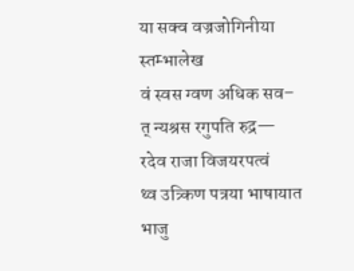या सक्व वज्रजोगिनीया स्तम्भालेख
वं स्वस ग्वण अधिक सव–
त् न्यश्रस रगुपति रुद्र—
रदेव राजा विजयरपत्वं
थ्व उत्र्किण पत्रया भाषायात भाजु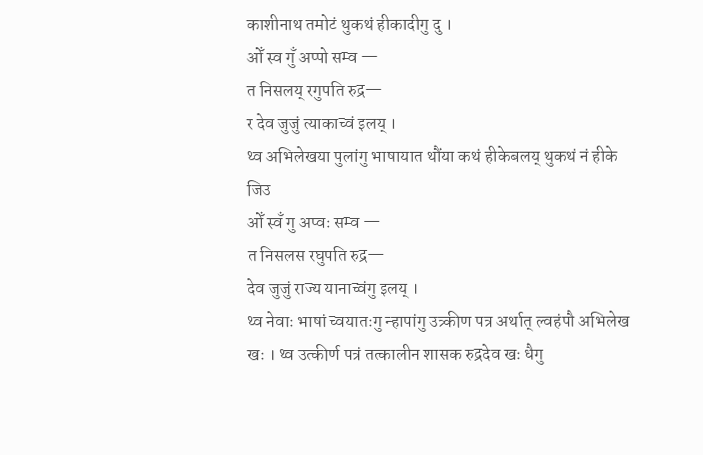काशीनाथ तमोटं थुकथं हीकादीगु दु ।
ओँ स्व गुँ अप्पो सम्व —
त निसलय् रगुपति रुद्र—
र देव जुजुं त्याकाच्वं इलय् ।
थ्व अभिलेखया पुलांगु भाषायात थौंया कथं हीकेबलय् थुकथं नं हीके जिउ
ओँ स्वँ गु अप्वः सम्व —
त निसलस रघुपति रुद्र—
देव जुजुं राज्य यानाच्वंगु इलय् ।
थ्व नेवाः भाषां च्वयातःगु न्हापांगु उत्र्कीण पत्र अर्थात् ल्वहंपौ अभिलेख खः । थ्व उत्कीर्ण पत्रं तत्कालीन शासक रुद्रदेव खः धैगु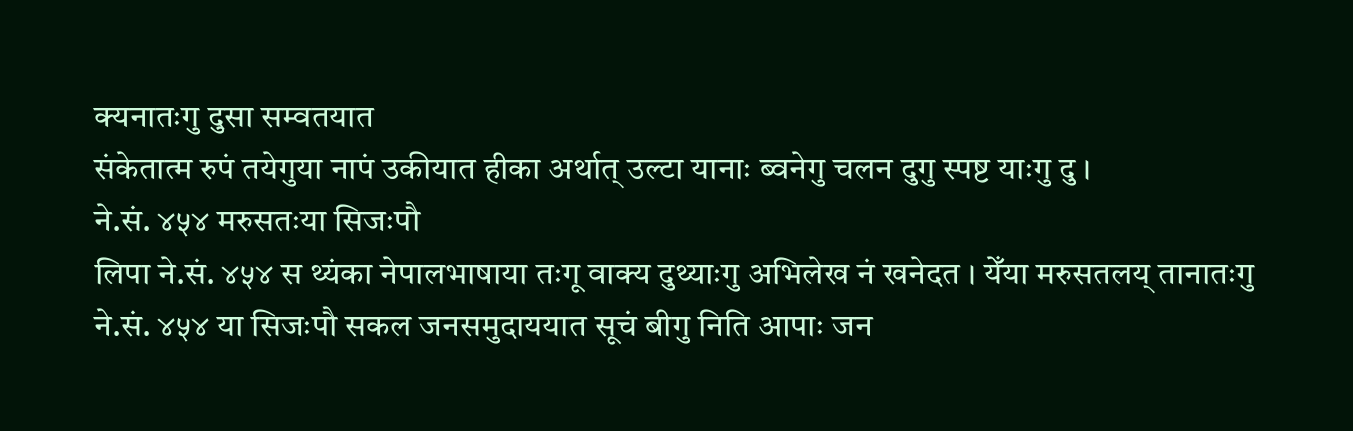क्यनातःगु दुसा सम्वतयात
संकेतात्म रुपं तयेगुया नापं उकीयात हीका अर्थात् उल्टा यानाः ब्वनेगु चलन दुगु स्पष्ट याःगु दु ।
ने.सं. ४५४ मरुसतःया सिजःपौ
लिपा ने.सं. ४५४ स थ्यंका नेपालभाषाया तःगू वाक्य दुथ्याःगु अभिलेख नं खनेदत । येँया मरुसतलय् तानातःगु ने.सं. ४५४ या सिजःपौ सकल जनसमुदाययात सूचं बीगु निति आपाः जन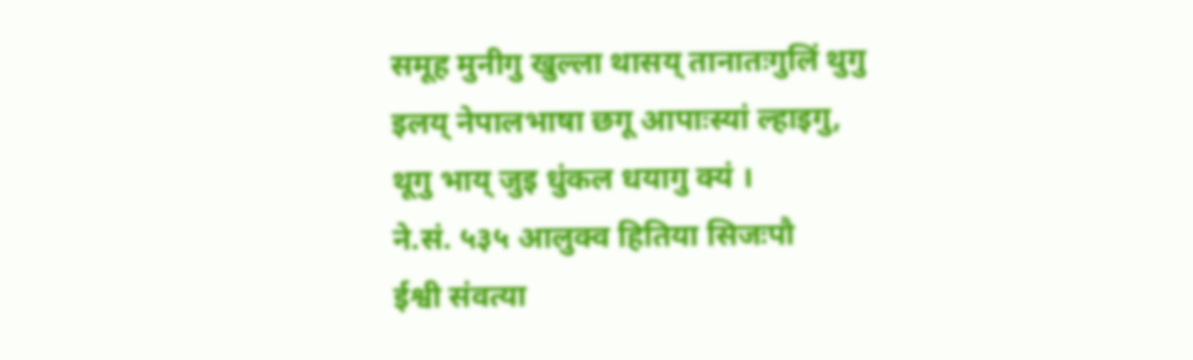समूह मुनीगु खुल्ला थासय् तानातःगुलिं थुगु इलय् नेपालभाषा छगू आपाःस्यां ल्हाइगु, थूगु भाय् जुइ धुंकल धयागु क्यं ।
ने.सं. ५३५ आलुक्व हितिया सिजःपौ
ईश्वी संवत्या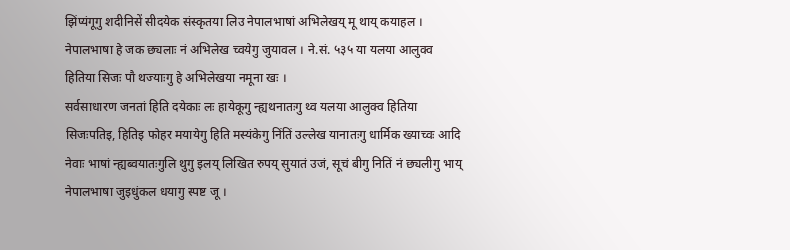झिंप्यंगूगु शदीनिसें सीदयेक संस्कृतया लिउ नेपालभाषां अभिलेखय् मू थाय् कयाहल । नेपालभाषा हे जक छ्यलाः नं अभिलेख च्वयेगु जुयावल । ने.सं. ५३५ या यलया आलुक्व हितिया सिजः पौ थज्याःगु हे अभिलेखया नमूना खः ।
सर्वसाधारण जनतां हिति दयेकाः लः हायेकूगु न्ह्यथनातःगु थ्व यलया आलुक्व हितिया सिजःपतिइ, हितिइ फोहर मयायेगु हिति मस्यंकेगु निंतिं उल्लेख यानातःगु धार्मिक ख्याच्वः आदि नेवाः भाषां न्ह्यब्वयातःगुलि थुगु इलय् लिखित रुपय् सुयातं उजं, सूचं बीगु नितिं नं छ्यलीगु भाय् नेपालभाषा जुइधुंकल धयागु स्पष्ट जू ।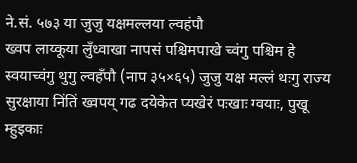ने.सं. ५७३ या जुजु यक्षमल्लया ल्वहंपौ
ख्वप लाय्कूया लुँध्वाखा नापसं पश्चिमपाखे च्वंगु पश्चिम हे स्वयाच्वंगु थुगु ल्वहँपौ (नाप ३५×६५) जुजु यक्ष मल्लं थःगु राज्य सुरक्षाया निंतिं ख्वपय् गढ दयेकेत प्यखेरं पःखाः ग्वयाः, पुखू म्हुइकाः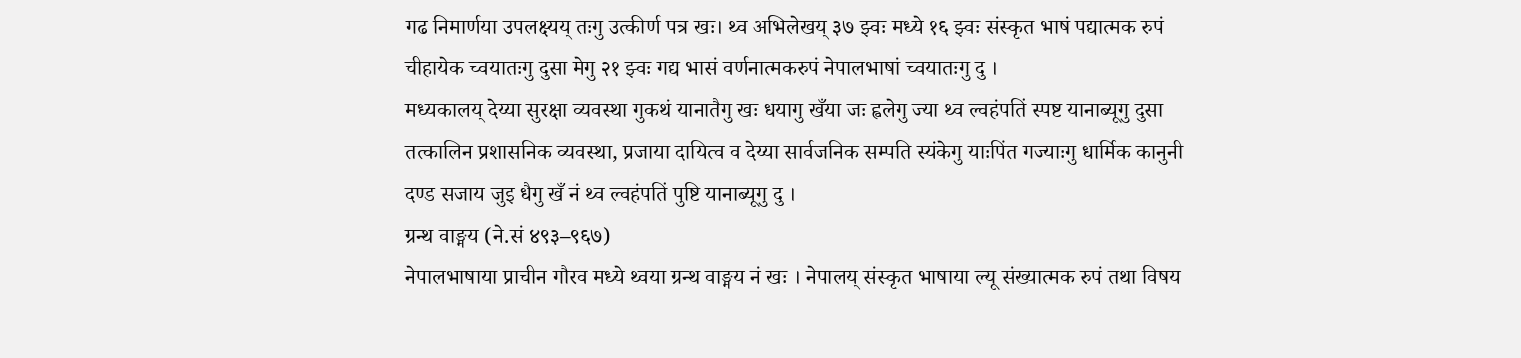गढ निमार्णया उपलक्ष्यय् तःगु उत्कीर्ण पत्र खः। थ्व अभिलेखय् ३७ झ्वः मध्ये १६ झ्वः संस्कृत भाषं पद्यात्मक रुपं चीहायेक च्वयातःगु दुसा मेगु २१ झ्वः गद्य भासं वर्णनात्मकरुपं नेपालभाषां च्वयातःगु दु ।
मध्यकालय् देय्या सुरक्षा व्यवस्था गुकथं यानातैगु खः धयागु खँया जः ह्वलेगु ज्या थ्व ल्वहंपतिं स्पष्ट यानाब्यूगु दुसा तत्कालिन प्रशासनिक व्यवस्था, प्रजाया दायित्व व देय्या सार्वजनिक सम्पति स्यंकेगु याःपिंत गज्याःगु धार्मिक कानुनी दण्ड सजाय जुइ धैगु खँ नं थ्व ल्वहंपतिं पुष्टि यानाब्यूगु दु ।
ग्रन्थ वाङ्मय (ने.सं ४९३–९६७)
नेपालभाषाया प्राचीन गौरव मध्ये थ्वया ग्रन्थ वाङ्मय नं खः । नेपालय् संस्कृत भाषाया ल्यू संख्यात्मक रुपं तथा विषय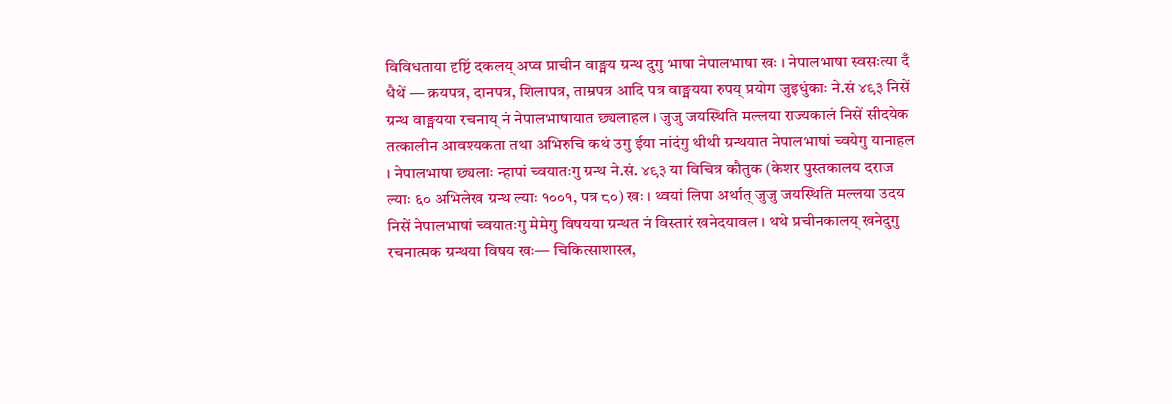विविधताया दृष्टिं दकलय् अप्व प्राचीन वाङ्मय ग्रन्थ दुगु भाषा नेपालभाषा खः । नेपालभाषा स्वसःत्या दँ धैथें — क्रयपत्र, दानपत्र, शिलापत्र, ताम्रपत्र आदि पत्र वाङ्मयया रुपय् प्रयोग जुइधुंकाः ने.सं ४९३ निसें ग्रन्थ वाङ्मयया रचनाय् नं नेपालभाषायात छ्यलाहल । जुजु जयस्थिति मल्लया राज्यकालं निसें सीदयेक तत्कालीन आवश्यकता तथा अभिरुचि कथं उगु ईया नांदंगु थीथी ग्रन्थयात नेपालभाषां च्वयेगु यानाहल । नेपालभाषा छ्यलाः न्हापां च्वयातःगु ग्रन्थ ने.सं. ४९३ या विचित्र कौतुक (केशर पुस्तकालय दराज ल्याः ६० अभिलेख ग्रन्थ ल्याः १००१, पत्र ८०) खः । थ्वयां लिपा अर्थात् जुजु जयस्थिति मल्लया उदय निसें नेपालभाषां च्वयातःगु मेमेगु विषयया ग्रन्थत नं विस्तारं खनेदयावल । थथे प्रचीनकालय् खनेदुगु रचनात्मक ग्रन्थया विषय खः— चिकित्साशास्त्र,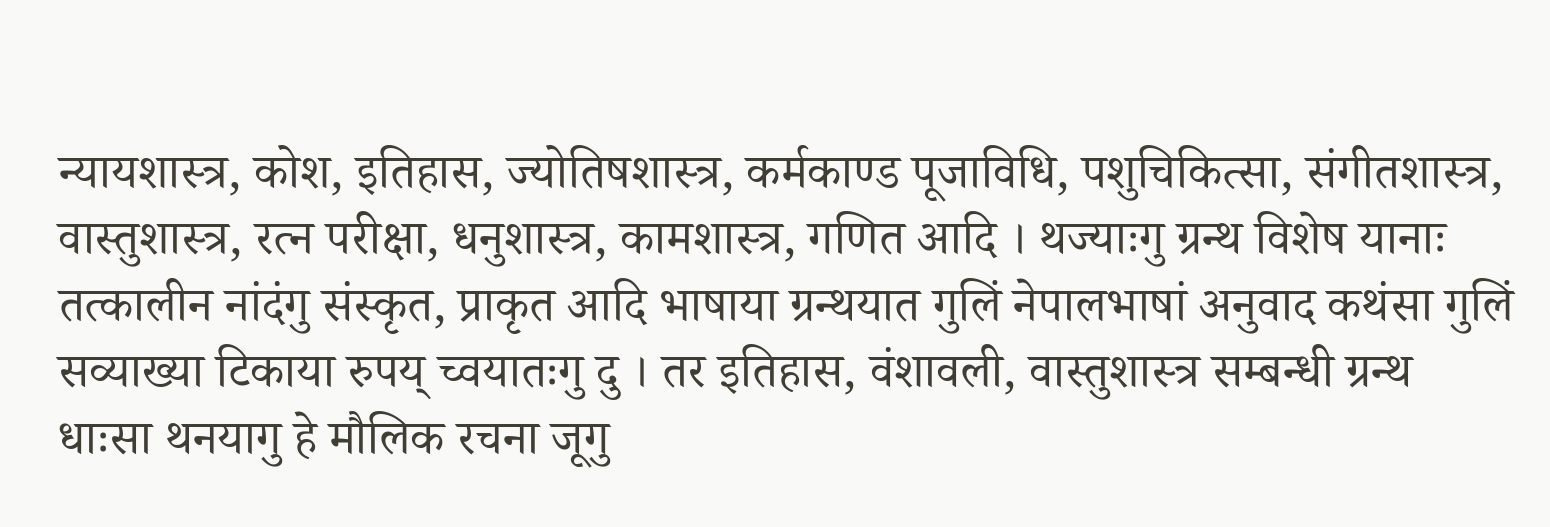न्यायशास्त्र, कोश, इतिहास, ज्योतिषशास्त्र, कर्मकाण्ड पूजाविधि, पशुचिकित्सा, संगीतशास्त्र, वास्तुशास्त्र, रत्न परीक्षा, धनुशास्त्र, कामशास्त्र, गणित आदि । थज्याःगु ग्रन्थ विशेष यानाः तत्कालीन नांदंगु संस्कृत, प्राकृत आदि भाषाया ग्रन्थयात गुलिं नेपालभाषां अनुवाद कथंसा गुलिं सव्याख्या टिकाया रुपय् च्वयातःगु दु । तर इतिहास, वंशावली, वास्तुशास्त्र सम्बन्धी ग्रन्थ धाःसा थनयागु हे मौलिक रचना जूगु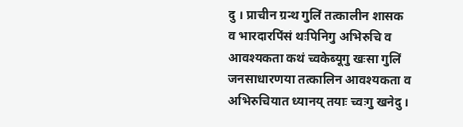दु । प्राचीन ग्रन्थ गुलिं तत्कालीन शासक व भारदारपिंसं थःपिनिगु अभिरुचि व आवश्यकता कथं च्वकेब्यूगु खःसा गुलिं जनसाधारणया तत्कालिन आवश्यकता व अभिरुचियात ध्यानय् तयाः च्वःगु खनेदु ।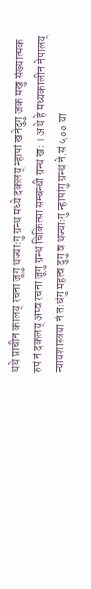थथे प्राचीन कालय् रचना जूगु थज्याःगु ग्रन्थ मध्ये दकलय् न्हापां खनेदुगु जक मखु संख्यात्मक रुपं नं दकलय् अप्व रचना जूगु ग्रन्थ चिकित्सा सम्बन्धी ग्रन्थ खः । अथे हे मध्यकालीन नेपालय् न्यायशास्त्रया नं तःधंगु महत्व दुगु व थज्याःगु न्हापांगु ग्रन्थ ने.सं ५०० या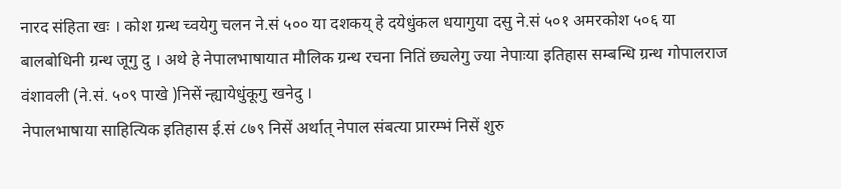नारद संहिता खः । कोश ग्रन्थ च्वयेगु चलन ने.सं ५०० या दशकय् हे दयेधुंकल धयागुया दसु ने.सं ५०१ अमरकोश ५०६ या बालबोधिनी ग्रन्थ जूगु दु । अथे हे नेपालभाषायात मौलिक ग्रन्थ रचना नितिं छ्यलेगु ज्या नेपाःया इतिहास सम्बन्धि ग्रन्थ गोपालराज वंशावली (ने.सं. ५०९ पाखे )निसें न्ह्यायेधुंकूगु खनेदु ।
नेपालभाषाया साहित्यिक इतिहास ई.सं ८७९ निसें अर्थात् नेपाल संबत्या प्रारम्भं निसें शुरु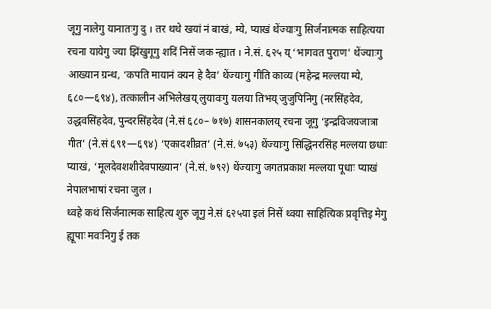जूगु नालेगु यानातःगु दु । तर थथे खयां नं बाखं, म्ये, प्याखं थेंज्याःगु सिर्जनात्मक साहित्यया रचना यायेगु ज्या झिंखुगूगु शदिं निसें जक न्ह्यात । ने.सं. ६२५ य् ‘भागवत पुराण’ थेंज्याःगु आख्यान ग्रन्थ, ‘कपति मायानं क्यन हे दैव’ थेंज्याःगु गीति काव्य (महेन्द्र मल्लया म्ये, ६८०—६९४), तत्कालीन अभिलेखय् लुयावःगु यलया तिभय् जुजुपिनिगु (नरसिंहदेव, उद्धवसिंहदेव, पुन्दरसिंहदेव (ने.सं ६८०– ७१७) शासनकालय् रचना जूगु ‘इन्द्रविजयजात्रा गीत’ (ने.सं ६९१—६९४) ‘एकादशीव्रत’ (ने.सं. ७५३) थेंज्याःगु सिद्धिनरसिंह मल्लया छधाः प्याखं, ‘मूलदेवशशीदेवपाख्यान’ (ने.सं. ७९२) थेंज्याःगु जगतप्रकाश मल्लया पूधाः प्याखं नेपालभाषां रचना जुल ।
थ्वहे कथं सिर्जनात्मक साहित्य शुरु जूगु ने.सं ६२५या इलं निसें थ्वया साहित्यिक प्रवृत्तिइ मेगु ह्यूपाः मवःनिगु ई तक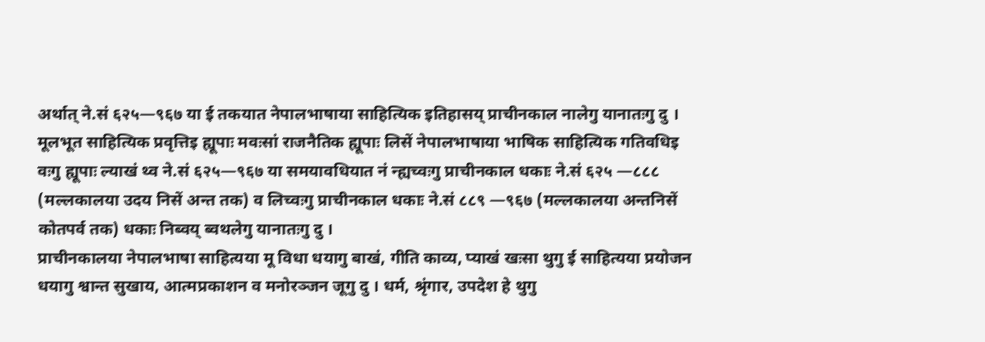अर्थात् ने.सं ६२५—९६७ या ई तकयात नेपालभाषाया साहित्यिक इतिहासय् प्राचीनकाल नालेगु यानातःगु दु । मूलभूत साहित्यिक प्रवृत्तिइ ह्यूपाः मवःसां राजनैतिक ह्यूपाः लिसें नेपालभाषाया भाषिक साहित्यिक गतिवधिइ वःगु ह्यूपाः ल्याखं थ्व ने.सं ६२५—९६७ या समयावधियात नं न्ह्यच्वःगु प्राचीनकाल धकाः ने.सं ६२५ —८८८ (मल्लकालया उदय निसें अन्त तक) व लिच्वःगु प्राचीनकाल धकाः ने.सं ८८९ —९६७ (मल्लकालया अन्तनिसें कोतपर्व तक) धकाः निब्वय् ब्वथलेगु यानातःगु दु ।
प्राचीनकालया नेपालभाषा साहित्यया मू विधा धयागु बाखं, गीति काव्य, प्याखं खःसा थुगु ई साहित्यया प्रयोजन धयागु श्वान्त सुखाय, आत्मप्रकाशन व मनोरञ्जन जूगु दु । धर्म, श्रृंगार, उपदेश हे थुगु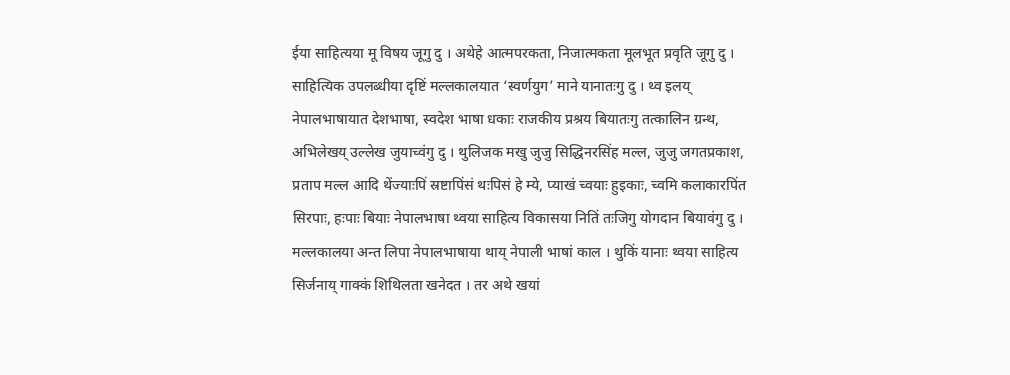ईया साहित्यया मू विषय जूगु दु । अथेहे आत्मपरकता, निजात्मकता मूलभूत प्रवृति जूगु दु । साहित्यिक उपलब्धीया दृष्टिं मल्लकालयात ‘स्वर्णयुग’ माने यानातःगु दु । थ्व इलय् नेपालभाषायात देशभाषा, स्वदेश भाषा धकाः राजकीय प्रश्रय बियातःगु तत्कालिन ग्रन्थ, अभिलेखय् उल्लेख जुयाच्वंगु दु । थुलिजक मखु जुजु सिद्धिनरसिंह मल्ल, जुजु जगतप्रकाश, प्रताप मल्ल आदि थेंज्याःपिं स्रष्टापिंसं थःपिसं हे म्ये, प्याखं च्वयाः हुइकाः, च्वमि कलाकारपिंत सिरपाः, हःपाः बियाः नेपालभाषा थ्वया साहित्य विकासया नितिं तःजिगु योगदान बियावंगु दु । मल्लकालया अन्त लिपा नेपालभाषाया थाय् नेपाली भाषां काल । थुकिं यानाः थ्वया साहित्य सिर्जनाय् गाक्कं शिथिलता खनेदत । तर अथे खयां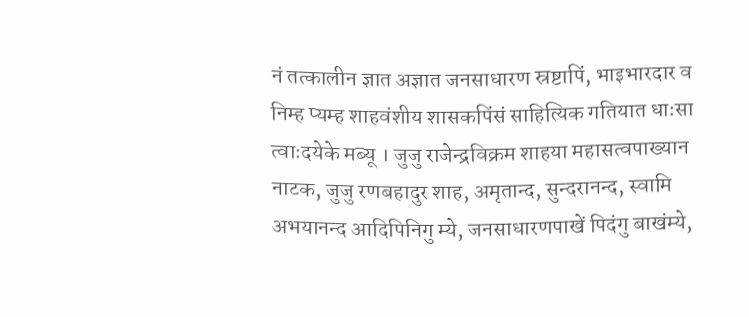नं तत्कालीन ज्ञात अज्ञात जनसाधारण स्रष्टापिं, भाइभारदार व निम्ह प्यम्ह शाहवंशीय शासकपिंसं साहित्यिक गतियात धाःसा त्वाःदयेके मब्यू । जुजु राजेन्द्रविक्रम शाहया महासत्वपाख्यान नाटक, जुजु रणबहादुर शाह, अमृतान्द, सुन्दरानन्द, स्वामि अभयानन्द आदिपिनिगु म्ये, जनसाधारणपाखें पिदंगु बाखंम्ये,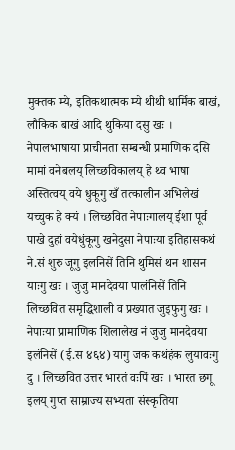मुक्तक म्ये, इतिकथात्मक म्ये थीथी धार्मिक बाखं, लौकिक बाखं आदि थुकिया दसु खः ।
नेपालभाषाया प्राचीनता सम्बन्धी प्रमाणिक दसि मामां वनेबलय् लिच्छविकालय् हे थ्व भाषा अस्तित्वय् वये धुकूगु खँ तत्कालीन अभिलेखं यच्चुक हे क्यं । लिच्छवित नेपाःगालय् ईशा पूर्व पाखे दुहां वयेधुंकूगु खनेदुसा नेपाःया इतिहासकथं ने.सं शुरु जूगु इलनिसें तिनि थुमिसं थन शासन याःगु खः । जुजु मानदेवया पालंनिसें तिनि लिच्छवित समृद्धिशाली व प्रख्यात जुइफुगु खः । नेपाःया प्रामाणिक शिलालेख नं जुजु मानदेवया इलंनिसें (ई.स ४६४) यागु जक कथंहंक लुयावःगु दु । लिच्छवित उत्तर भारतं वःपिं खः । भारत छगू इलय् गुप्त साम्राज्य सभ्यता संस्कृतिया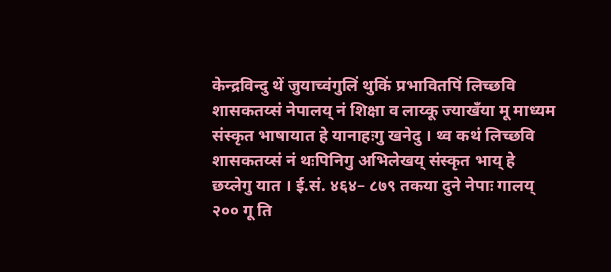केन्द्रविन्दु थें जुयाच्वंगुलिं थुकिं प्रभावितपिं लिच्छवि शासकतय्सं नेपालय् नं शिक्षा व लाय्कू ज्याखँया मू माध्यम संस्कृत भाषायात हे यानाहःगु खनेदु । थ्व कथं लिच्छवि शासकतय्सं नं थःपिनिगु अभिलेखय् संस्कृत भाय् हे छय्लेगु यात । ई.सं. ४६४– ८७९ तकया दुने नेपाः गालय् २०० गू ति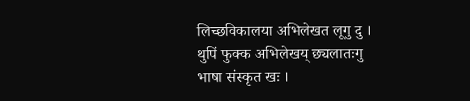लिच्छविकालया अभिलेखत लूगु दु । थुपिं फुक्क अभिलेखय् छ्यलातःगु भाषा संस्कृत खः ।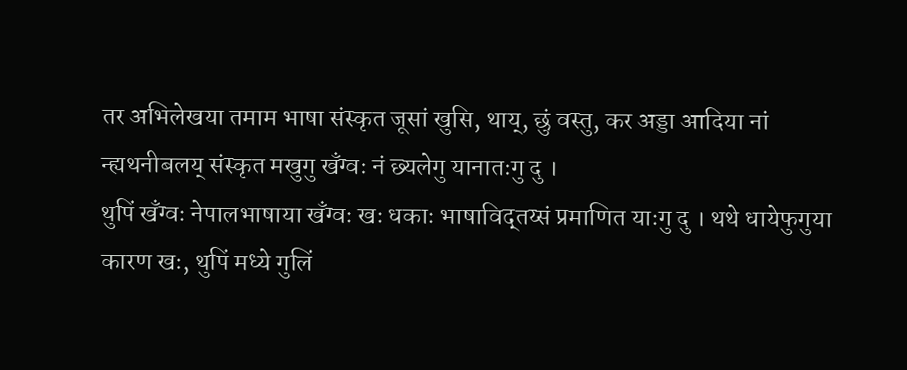तर अभिलेखया तमाम भाषा संस्कृत जूसां खुसि, थाय्, छुं वस्तु, कर अड्डा आदिया नां न्ह्यथनीबलय् संस्कृत मखुगु खँग्वः नं छ्यलेगु यानातःगु दु ।
थुपिं खँग्वः नेपालभाषाया खँग्वः खः धकाः भाषाविद्तय्सं प्रमाणित याःगु दु । थथे धायेफुगुया कारण खः, थुपिं मध्ये गुलिं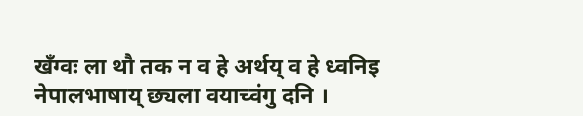खँग्वः ला थौ तक न व हे अर्थय् व हे ध्वनिइ नेपालभाषाय् छ्यला वयाच्वंगु दनि ।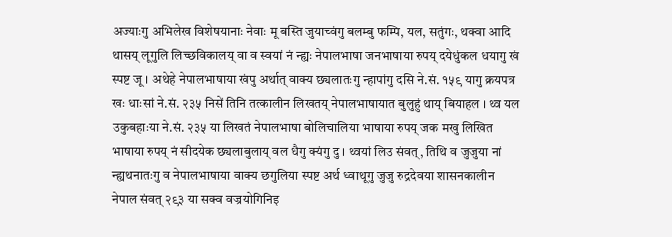अज्याःगु अभिलेख विशेषयानाः नेवाः मू बस्ति जुयाच्वंगु बलम्बु फम्पि, यल, सतुंगः, थक्वा आदि थासय् लूगुलि लिच्छविकालय् वा व स्वयां नं न्ह्यः नेपालभाषा जनभाषाया रुपय् दयेधुंकल धयागु खं स्पष्ट जू । अथेहे नेपालभाषाया खंपु अर्थात् वाक्य छ्यलातःगु न्हापांगु दसि ने.सं. १५९ यागु क्रयपत्र खः धाःसां ने.सं. २३५ निसें तिनि तत्कालीन लिखतय् नेपालभाषायात बुलुहुं थाय् बियाहल । थ्व यल उकुबहाःया ने.सं. २३५ या लिखतं नेपालभाषा बोलिचालिया भाषाया रुपय् जक मखु लिखित भाषाया रुपय् नं सीदयेक छ्यलाबुलाय् वल धैगु क्यंगु दु । थ्वयां लिउ संवत्, तिथि व जुजुया नां न्ह्यथनातःगु व नेपालभाषाया वाक्य छगुलिया स्पष्ट अर्थ ध्वाथूगु जुजु रुद्रदेवया शासनकालीन नेपाल संवत् २९३ या सक्व वज्रयोगिनिइ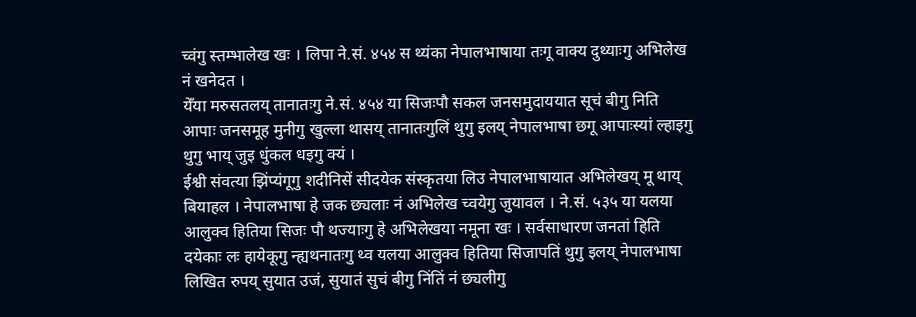च्वंगु स्तम्भालेख खः । लिपा ने.सं. ४५४ स थ्यंका नेपालभाषाया तःगू वाक्य दुथ्याःगु अभिलेख नं खनेदत ।
येँया मरुसतलय् तानातःगु ने.सं. ४५४ या सिजःपौ सकल जनसमुदाययात सूचं बीगु निति आपाः जनसमूह मुनीगु खुल्ला थासय् तानातःगुलिं थुगु इलय् नेपालभाषा छगू आपाःस्यां ल्हाइगु थुगु भाय् जुइ धुंकल धइगु क्यं ।
ईश्वी संवत्या झिंप्यंगूगु शदीनिसें सीदयेक संस्कृतया लिउ नेपालभाषायात अभिलेखय् मू थाय् बियाहल । नेपालभाषा हे जक छ्यलाः नं अभिलेख च्वयेगु जुयावल । ने.सं. ५३५ या यलया आलुक्व हितिया सिजः पौ थज्याःगु हे अभिलेखया नमूना खः । सर्वसाधारण जनतां हिति दयेकाः लः हायेकूगु न्ह्यथनातःगु थ्व यलया आलुक्व हितिया सिजापतिं थुगु इलय् नेपालभाषा लिखित रुपय् सुयात उजं, सुयातं सुचं बीगु निंतिं नं छ्यलीगु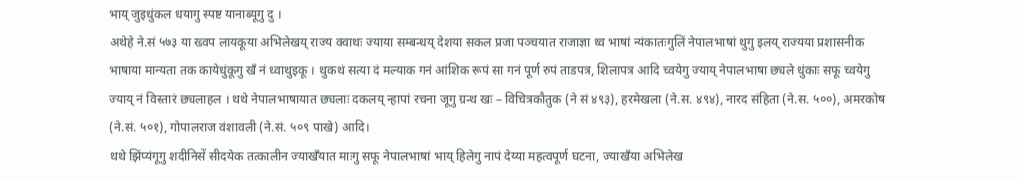भाय् जुइधुंकल धयागु स्पष्ट यानाब्यूगु दु ।
अथेहे ने.सं ५७३ या ख्वप लायकूया अभिलेखय् राज्य क्वाथः ज्याया सम्बन्धय् देशया सकल प्रजा पञ्चयात राजाज्ञा थ्व भाषां न्यंकातःगुलिं नेपालभाषां थुगु इलय् राज्यया प्रशासनीक भाषाया मान्यता तक कायेधुंकूगु खँ नं ध्वाथुइकू । थुकथं सत्या दं मल्याक गनं आंशिक रूपं सा गनं पूर्ण रुपं ताडपत्र, शिलापत्र आदि च्वयेगु ज्याय् नेपालभाषा छ्यले धुंकाः सफू च्वयेगु ज्याय् नं विस्तारं छ्यलाहल । थथे नेपालभाषायात छ्यलाः दकलय् न्हापां रचना जूगु ग्रन्थ खः – विचित्रकौतुक (ने सं ४९३), हरमेखला (ने.स. ४९४), नारद संहिता (ने.स. ५००), अमरकोष (ने.सं. ५०१), गोपालराज वंशावली (ने.सं. ५०९ पाखे) आदि।
थथे झिंप्यंगूगु शदीनिसें सीदयेक तत्कालीन ज्याखँयात माःगु सफू नेपालभाषां भाय् हिलेगु नापं देय्या महत्वपूर्ण घटना, ज्याखँया अभिलेख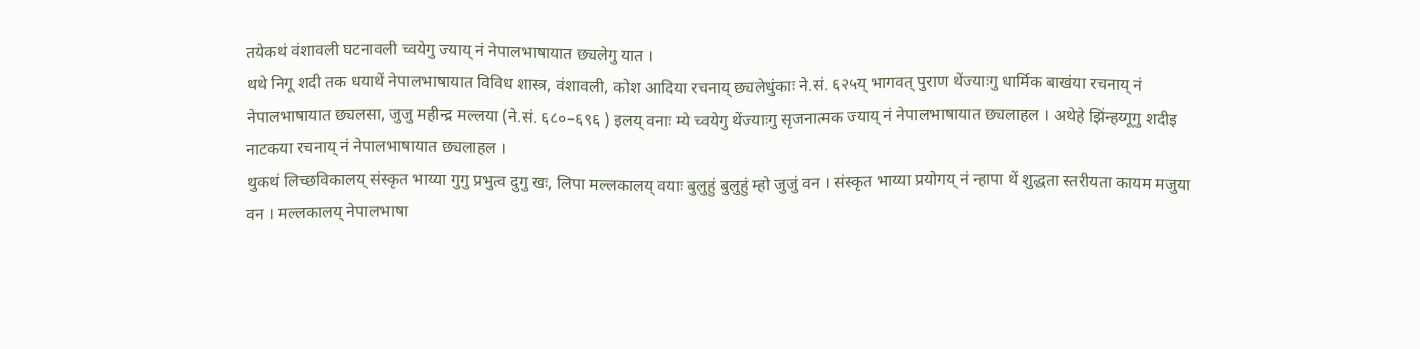तयेकथं वंशावली घटनावली च्वयेगु ज्याय् नं नेपालभाषायात छ्यलेगु यात ।
थथे निगू शदी तक धयाथें नेपालभाषायात विविध शास्त्र, वंशावली, कोश आदिया रचनाय् छ्यलेधुंकाः ने.सं. ६२५य् भागवत् पुराण थेंज्याःगु धार्मिक बाखंया रचनाय् नं नेपालभाषायात छ्यलसा, जुजु महीन्द्र मल्लया (ने.सं. ६८०–६९६ ) इलय् वनाः म्ये च्वयेगु थेंज्याःगु सृजनात्मक ज्याय् नं नेपालभाषायात छ्यलाहल । अथेहे झिंन्हय्गूगु शदीइ नाटकया रचनाय् नं नेपालभाषायात छ्यलाहल ।
थुकथं लिच्छविकालय् संस्कृत भाय्या गुगु प्रभुत्व दुगु खः, लिपा मल्लकालय् वयाः बुलुहुं बुलुहुं म्हो जुजुं वन । संस्कृत भाय्या प्रयोगय् नं न्हापा थें शुद्धता स्तरीयता कायम मजुया वन । मल्लकालय् नेपालभाषा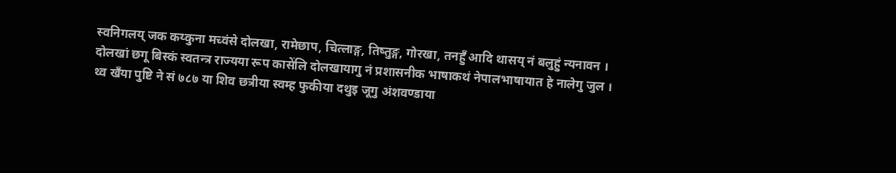स्वनिगलय् जक कय्कुना मच्वंसे दोलखा, रामेछाप, चित्लाङ्ग, तिष्तुङ्ग, गोरखा, तनहुँ आदि थासय् नं बलुहुं न्यनावन ।
दोलखां छगू बिस्कं स्वतन्त्र राज्यया रूप कासेंलि दोलखायागु नं प्रशासनीक भाषाकथं नेपालभाषायात हे नालेगु जुल । थ्व खँया पुष्टि ने सं ७८७ या शिव छत्रीया स्वम्ह फुकीया दथुइ जूगु अंशवण्डाया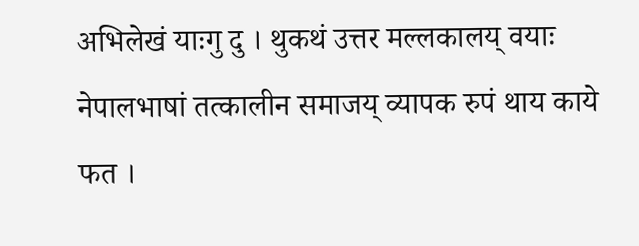अभिलेखं याःगु दु । थुकथं उत्तर मल्लकालय् वयाः नेपालभाषां तत्कालीन समाजय् व्यापक रुपं थाय काये फत ।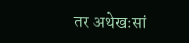तर अथेखःसां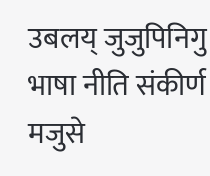उबलय् जुजुपिनिगु भाषा नीति संकीर्ण मजुसे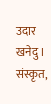उदार खनेदु । संस्कृत,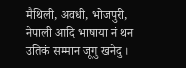मैथिली, अवधी, भोजपुरी, नेपाली आदि भाषाया नं थन उतिकं सम्मान जूगु खनेदु ।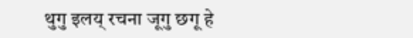थुगु इलय् रचना जूगु छगू हे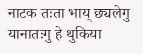नाटक तःता भाय् छ्यलेगु यानातःगु हे थुकिया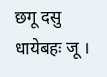छगू दसु धायेबहः जू ।